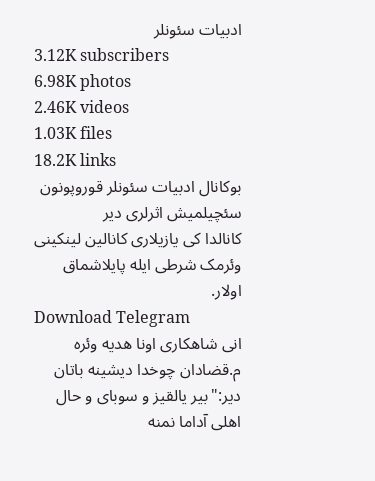ادبیات سئونلر
3.12K subscribers
6.98K photos
2.46K videos
1.03K files
18.2K links
بوکانال ادبیات سئونلر قوروپونون سئچیلمیش اثرلری دیر
کانالدا کی یازیلاری کانالین لینکینی وئرمک شرطی ایله پایلاشماق اولار.
Download Telegram
انی شاهکاری اونا هدیه وئره م.قضادان چوخدا دیشینه باتان دیر:"بیر یالقیز و سوبای و حال اهلی آداما نمنه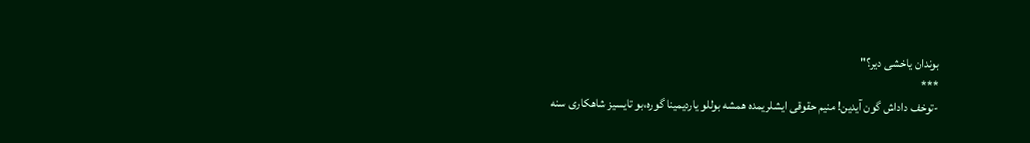بوندان یاخشی دیر؟"
***
-توخف داداش گون آیدین! منیم حقوقی ایشلریمده همشه بوللو یاردیمینا گوره،بو تایسیز شاهکاری سنه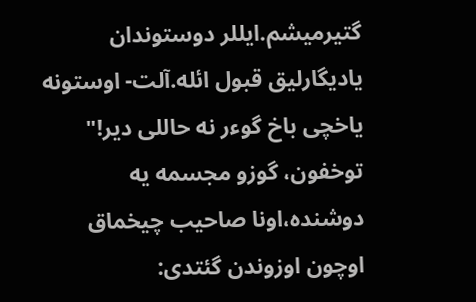گتیرمیشم.ایللر دوستوندان یادیگارلیق قبول ائله.آلت- اوستونه یاخچی باخ گوءر نه حاللی دیر!"
توخفون، گوزو مجسمه یه دوشنده،اونا صاحیب چیخماق اوچون اوزوندن گئتدی: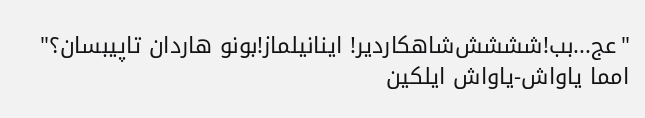"عج...بب!شششش‌شاهکاردیر! اینانیلماز!بونو هاردان تاپیبسان؟"
امما یاواش-یاواش ایلکین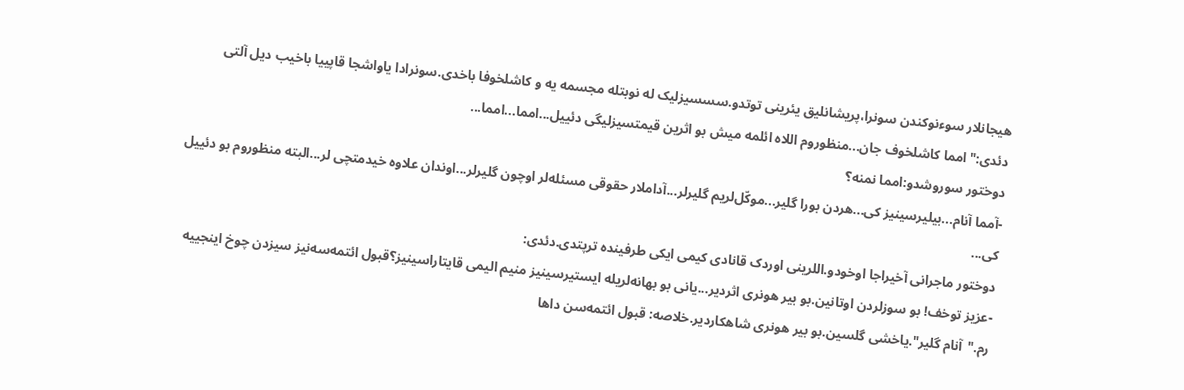هیجانلار سوءنوکندن سونرا،پریشانلیق یئرینی توتدو.سسسیزلیک له نوبتله مجسمه یه و کاشلخوفا باخدی.سونرادا یاواشجا قاپییا باخیب دیل آلتی دئدی:"امما کاشلخوف جان...منظوروم اللاه ائلمه میش بو اثرین قیمتسیزلیگی دئییل...امما...امما...
دوختور سوروشدو:امما نمنه؟
-آمما آنام...بیلیرسینیز کی...هردن بورا گلیر...موکّل‌لریم گلیرلر...آداملار حقوقی مسئله‌لر اوچون گلیرلر...اوندان علاوه خیدمتچی لر...البته منظوروم بو دئییل کی...
دوختور ماجرانی آخیراجا اوخودو.اللرینی اوردک قانادی کیمی ایکی طرفینده ترپتدی.دئدی:
-عزیز توخف! بو سوزلردن اوتانین.بو بیر هونری اثردیر...یانی بو بهانه‌لریله ایستیرسینیز منیم الیمی قایتاراسینیز؟قبول ائتمه‌سه‌نیز سیزدن چوخ اینجییه رم."آنام گلیر".یاخشی گلسین.بو بیر هونری شاهکاردیر.خلاصه: قبول ائتمه‌سن داها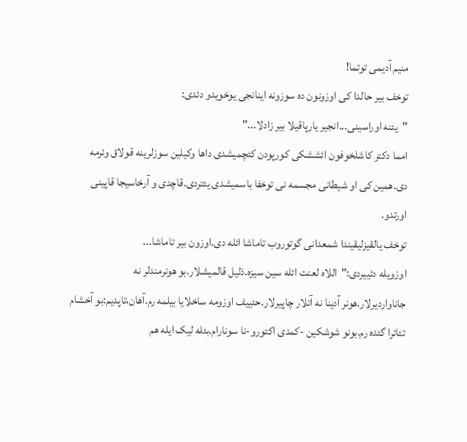منیم آدیمی توتما!
توخف بیر حالدا کی اوزونون ده سوزونه اینانجی یوخویدو دئدی:
"یئنه اوراسینی...انجیر یارپاقیلا بیر زادلا..."
امما دکتر کاشلخوفون ائششکی کورپودن کئچمیشدی داها وکیلین سوزلرینه قولاق وئرمه دی.همین کی او شیطانی مجسمه نی توخفا باسمیشدی یئتردی.قاچدی و آرخاسیجا قاپینی اورتدو.
توخف یالقیزلیقیندا شمعدانی گوتوروب تاماشا ائله دی.اوزون بیر تاماشا...
اوزویله دئییردی:"اللاه لعنت ائله سین سیزه.ذلیل قالمیشلار‌.بو هونرمندلر نه جاناواردیرلار.هونر آدینا نه آتلار چاپیرلار.حئییف اوزومه ساخلایا بیلمه رم.آهان،تاپدیم:بو آخشام تئاترا گئده رم.بونو شوشکین -کمدی اکتورو-نا سونارام.بئله لیک ایله هم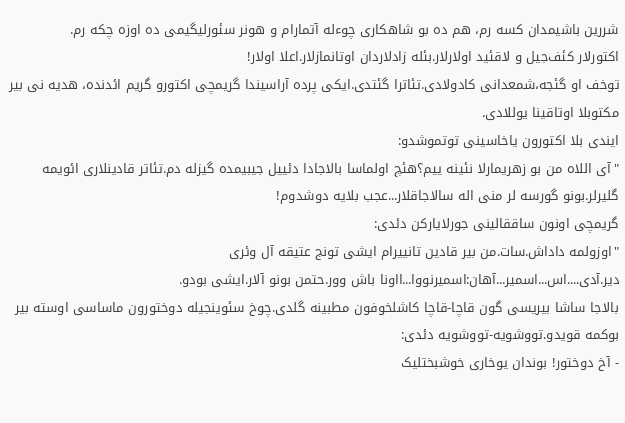شررین باشیمدان کسه رم، هم ده بو شاهکاری چوءله آتمارام و هونر سئورلیگیمی ده اوزه چکه رم.
اکتورلار کئف‌جیل و لاقئید اولارلار.بئله زادلاردان اوتانمازلار.اعلا اولار!
توخف او گئجه،شمعدانی کادولادی.تئاترا گئتدی.ایکی پرده آراسیندا گریمچی اکتورو گریم ائدنده، هدیه نی بیر مکتوبلا اوتاقینا یوللادی.
ایندی بلا اکتورون یاخاسینی توتموشدو:
"آی اللاه من بو زهریمارلا نئینه ییم؟هئچ اولماسا بالاجادا دئییل جیبیمده گیزله دم.تئاتر قادینلاری ائویمه گلیرلر.بونو گورسه لر منی اله سالاجاقلار...عجب بلایه دوشدوم!
گریمچی اونون ساققالینی جورلایارکن دئدی:
"اوزولمه داداش.سات.من بیر قادین تانییرام ایشی تونج عتیقه آل وئری دیر.آدی....اس...اسمیر...آهان:اسمیرنووا...ااونا باش وور.حتمن بونو آلار.ایشی بودو.
بالاجا ساشا بیریسی گون قاچا-قاچا کاشلخوفون مطبینه گلدی.چوخ سئوینجیله دوختورون ماساسی اوسته بیر بوکمه قویدو.تووشویه-تووشویه دئدی:
- آخ دوختور! بوندان یوخاری خوشبختلیک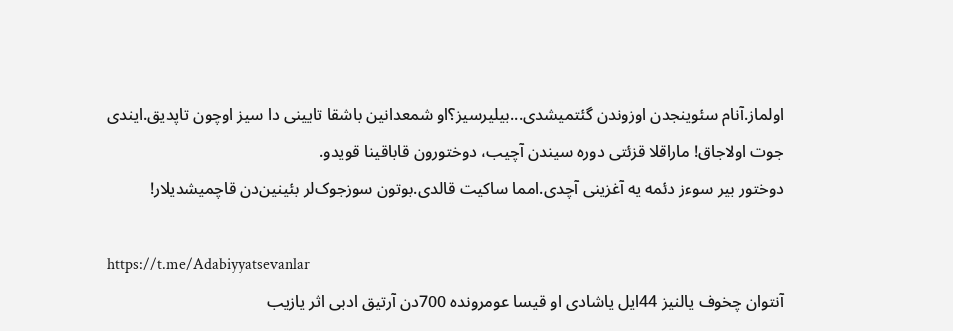اولماز.آنام سئوینجدن اوزوندن گئتمیشدی...بیلیرسیز؟او شمعدانین باشقا تایینی دا سیز اوچون تاپدیق.ایندی جوت اولاجاق! ماراقلا قزئتی دوره سیندن آچیب، دوختورون قاباقینا قویدو.
دوختور بیر سوءز دئمه یه آغزینی آچدی.امما ساکیت قالدی.بوتون سوزجوک‌لر بئینین‌دن قاچمیشدیلار!

https://t.me/Adabiyyatsevanlar
آنتوان چخوف یالنیز 44ایل یاشادی او قیسا عومرونده 700دن آرتیق ادبی اثر یازیب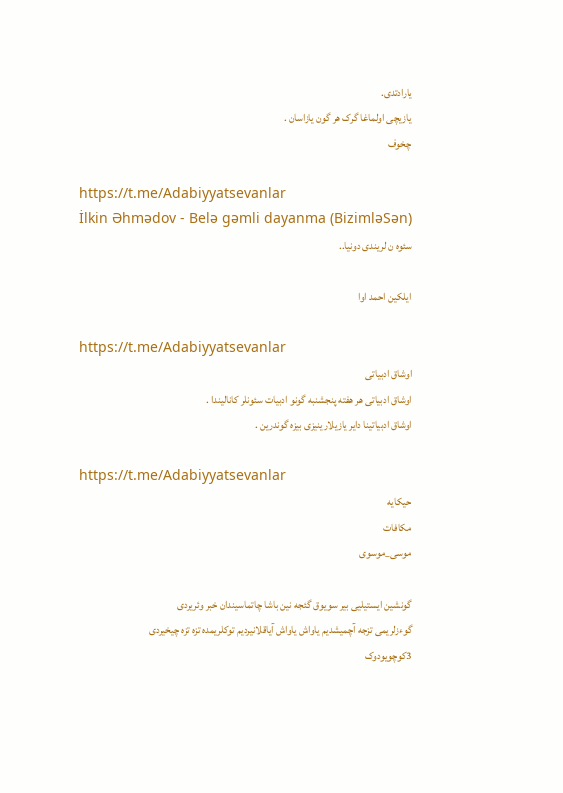یارادتدی.
یازیچی اولماغا گرک هر گون یازاسان .
چخوف

https://t.me/Adabiyyatsevanlar
İlkin Əhmədov - Belə gəmli dayanma (BizimləSən)
سئوه ن لریندی دونیا..

ایلکین احمد اوا

https://t.me/Adabiyyatsevanlar
اوشاق ادبیاتی
اوشاق ادبیاتی هر هفته پنجشنبه گونو ادبیات سئونلر کانالیندا .
اوشاق ادبیاتینا دایر یازیلارینیزی بیزه گوندرین .

https://t.me/Adabiyyatsevanlar
حیکایه
مکافات
موسی_موسوی

گونشین ایستیلیی بیر سویوق گئجه نین باشا چاتماسیندان خبر وئریردی
گوءزلریمی تزجه آچمیشدیم یاواش یاواش آیاقلانیردیم توکلریمده تزه تزه چیخیردی
3کوچویودوک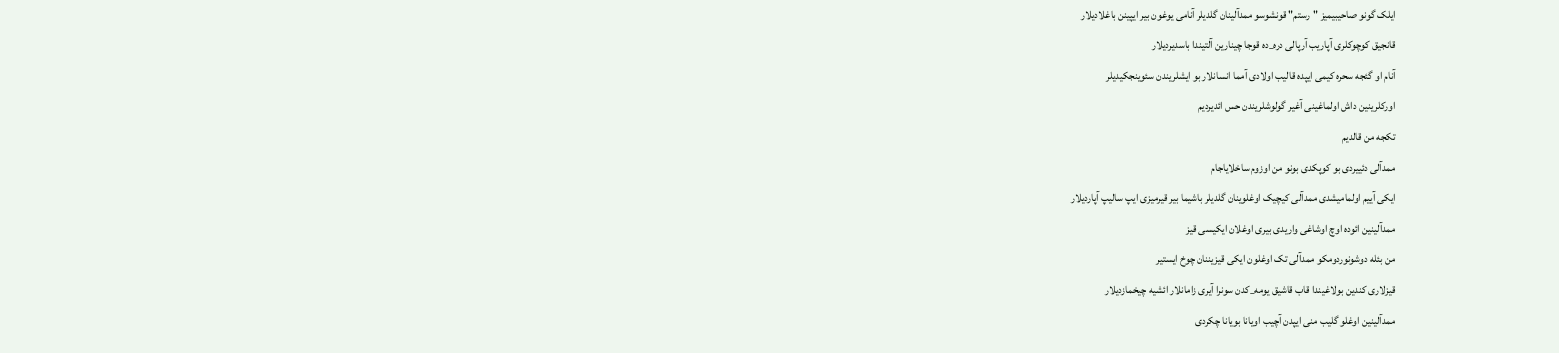ایلک گونو صاحیبیمیز "رستم" قونشوسو ممدآلینان گلدیلر آنامی یوغون بیر ایپینن باغلادیلار
قانجیق کوچوکلری آپاریب آرپالی دره_ده قوجا چینارین آلتیندا باسدیردیلار
آنام او گئجه سحره کیمی ایپده قالیب اولادی آمما انسانلار بو ایشلریندن سئوینجکیدیلر
اورکلرینین داش اولماغینی آغیر گولوشلریندن حس ائدیردیم
تکجه من قالدیم
ممدآلی دئییردی بو کوپکدی بونو من اوزوم ساخلایاجام
ایکی آییم اولمامیشدی ممدآلی کیچیک اوغلوینان گلدیلر باشیما بیر قیرمیزی ایپ سالیپ آپاردیلار
ممدآلینین ائوده اوچ اوشاغی واریدی بیری اوغلان ایکیسی قیز
من بئله دوشونوردومکو ممدآلی تک اوغلون ایکی قیزیننان چوخ ایستیر
قیزلاری کندین بولاغیندا قاب قاشیق یومه_کدن سونرا آیری زامانلار ائشیه چیخمازدیلار
ممدآلینین اوغلو گلیب منی ایپدن آچیب اویانا بویانا چکردی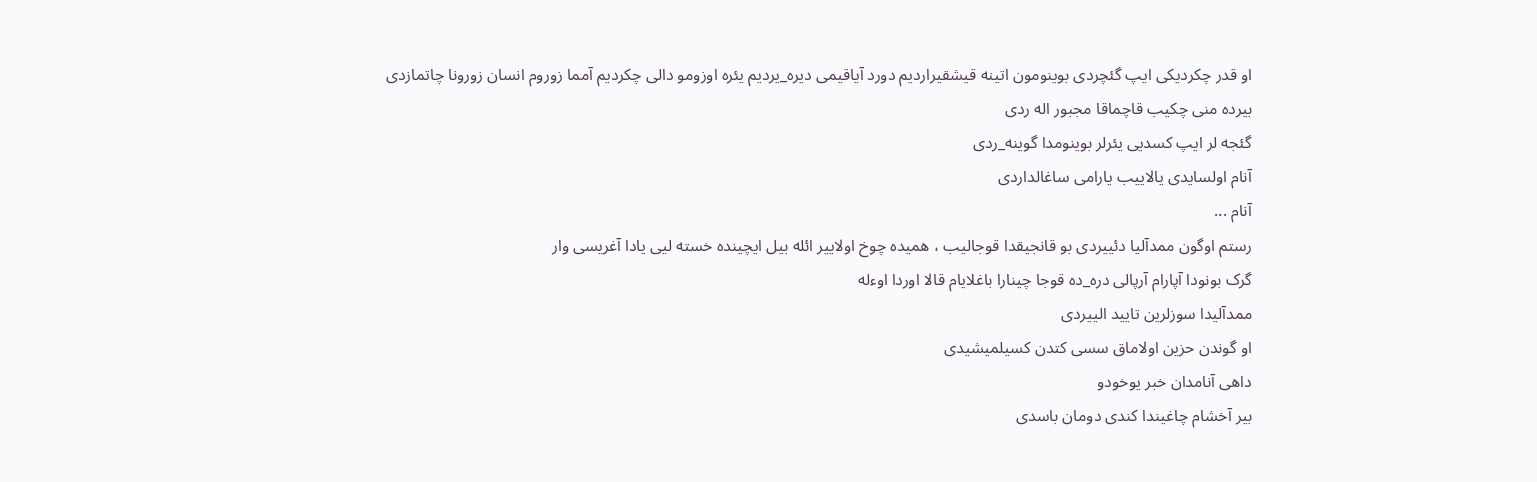او قدر چکردیکی ایپ گئچردی بوینومون اتینه قیشقیراردیم دورد آیاقیمی دیره_یردیم یئره اوزومو دالی چکردیم آمما زوروم انسان زورونا چاتمازدی بیرده منی چکیب قاچماقا مجبور اله ردی
گئجه لر ایپ کسدیی یئرلر بوینومدا گوینه_ردی
آنام اولسایدی یالاییب یارامی ساغالداردی
آنام ...
رستم اوگون ممدآلیا دئییردی بو قانجیقدا قوجالیب ، همیده چوخ اولاییر ائله بیل ایچینده خسته لیی یادا آغریسی وار
گرک بونودا آپارام آرپالی دره_ده قوجا چینارا باغلایام قالا اوردا اوءله
ممدآلیدا سوزلرین تایید الییردی
او گوندن حزین اولاماق سسی کتدن کسیلمیشیدی
داهی آنامدان خبر یوخودو
بیر آخشام چاغیندا کندی دومان باسدی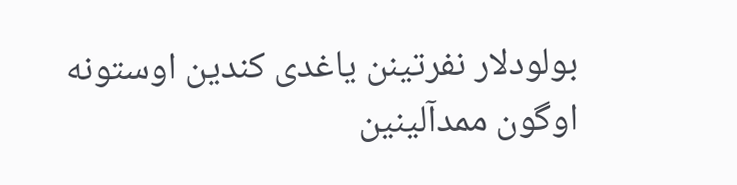بولودلار نفرتینن یاغدی کندین اوستونه
اوگون ممدآلینین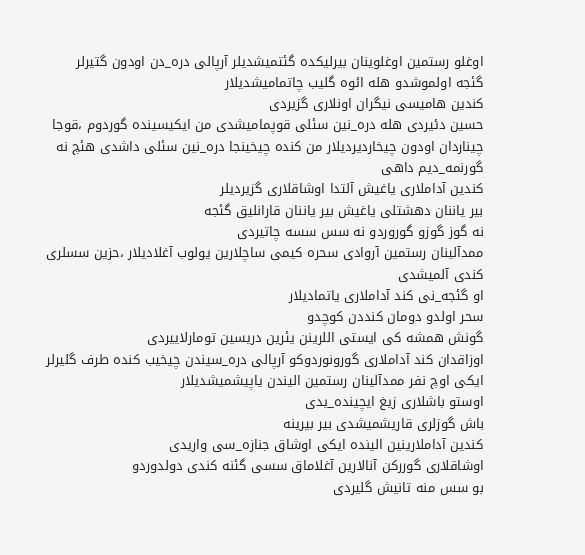اوغلو رستمین اوغلوینان بیرلیکده گئتمیشدیلر آرپالی دره_دن اودون گتیرلر
گئجه اولموشدو هله ائوه گلیب چاتمامیشدیلار
کندین هامیسی نیگران اونلاری گزیردی
حسین دئیردی هله دره_نین سئلی قوپمامیشدی من ایکیسینده گوردوم ،قوجا چیناردان اودون چیخاردیردیلار من کنده چیخینجا دره_نین سئلی داشدی هئچ نه گورنمه_دیم داهی
کندین آداملاری یاغیش آلتدا اوشاقلاری گزیردیلر
بیر یاننان دهشتلی یاغیش بیر یاننان قارانلیق گئجه
نه گوز گوزو گوروردو نه سس سسه چاتیردی
ممدآلینان رستمین آروادی سحره کیمی ساچلارین یولوب آغلادیلار ،حزین سسلری کندی آلمیشدی
او گئجه_نی کند آداملاری یاتمادیلار
سحر اولدو دومان کنددن کوچدو
گونش همشه کی ایستی اللرینن یئرین دریسین تومارلاییردی
اوزاقدان کند آداملاری گورونوردوکو آرپالی دره_سیندن چیخیب کنده طرف گلیرلر
ایکی اوچ نفر ممدآلینان رستمین الیندن یاپیشمیشدیلار
اوستو باشلاری زیغ ایچینده_یدی
باش گوزلری قاریشمیشدی بیر بیرینه
کندین آداملارینین الینده ایکی اوشاق جنازه_سی واریدی
اوشاقلاری گوررکن آنالارین آغلاماق سسی گئنه کندی دولدوردو
بو سس منه تانیش گلیردی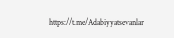https://t.me/Adabiyyatsevanlar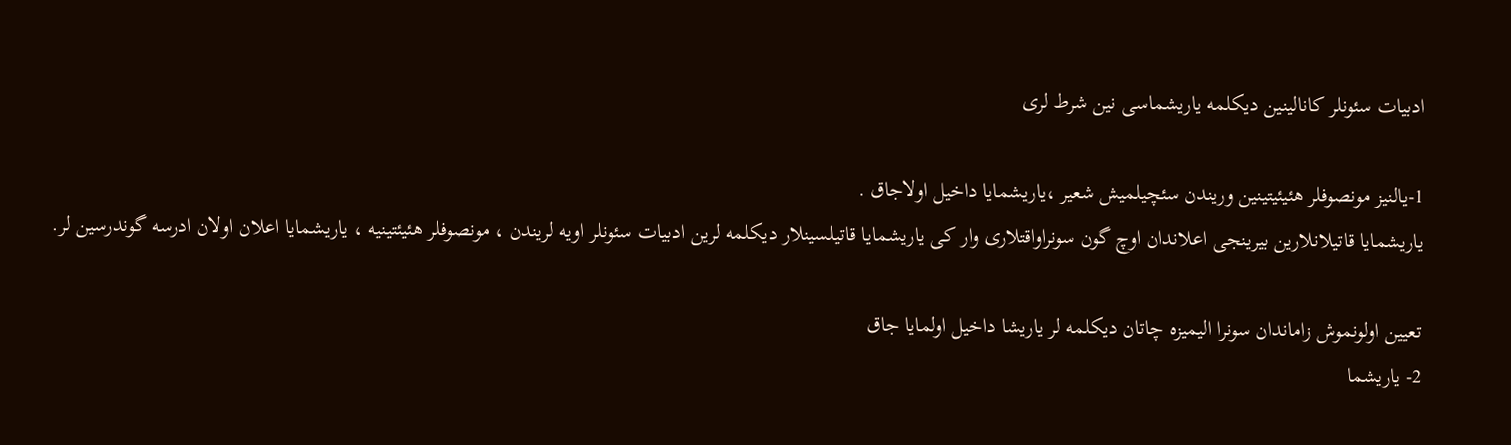ادبیات سئونلر کانالینین دیکلمه یاریشماسی نین شرط لری

1-یالنیز مونصوفلر هئیئیتینین وریندن سئچیلمیش شعیر ،یاریشمایا داخیل اولاجاق .
یاریشمایا قاتیلانلارین بیرینجی اعلاندان اوچ گون سونراواقتلاری وار کی یاریشمایا قاتیلسینلار دیکلمه لرین ادبیات سئونلر اویه لریندن ، مونصوفلر هئیئتینیه ، یاریشمایا اعلان اولان ادرسه گوندرسین لر.

تعیین اولونموش زاماندان سونرا الیمیزه چاتان دیکلمه لر یاریشا داخیل اولمایا جاق
2- یاریشما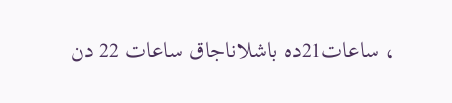، ساعات‌21ده باشلاناجاق ساعات 22 دن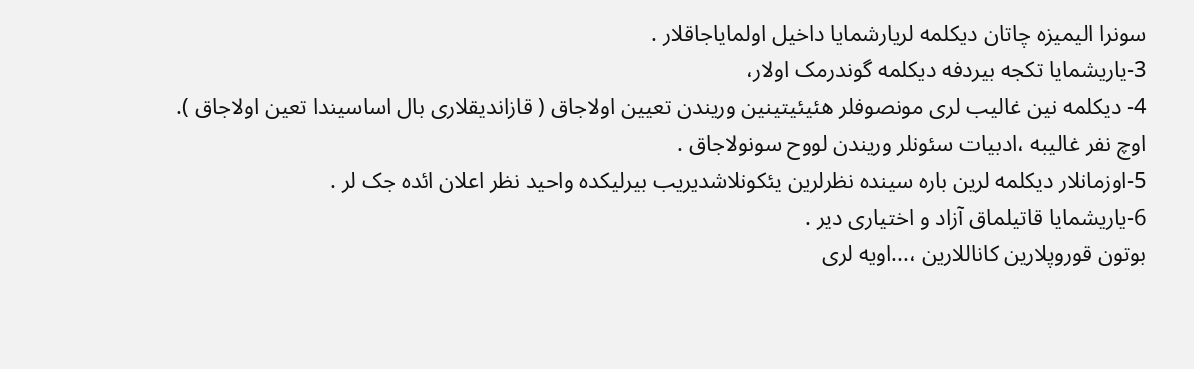سونرا الیمیزه چاتان دیکلمه لریارشمایا داخیل اولمایاجاقلار .
3-یاریشمایا تکجه بیردفه دیکلمه گوندرمک اولار،
4- دیکلمه نین غالیب لری مونصوفلر هئیئیتینین وریندن تعیین اولاجاق ( قازاندیقلاری بال اساسیندا تعین اولاجاق ).
اوچ نفر غالیبه ،ادبیات سئونلر وریندن لووح سونولاجاق .
5-اوزمانلار دیکلمه لرین باره سینده نظرلرین یئکونلاشدیریب بیرلیکده واحید نظر اعلان ائده جک لر .
6-یاریشمایا قاتیلماق آزاد و اختیاری دیر .
بوتون قوروپلارین کاناللارین ،...اویه لری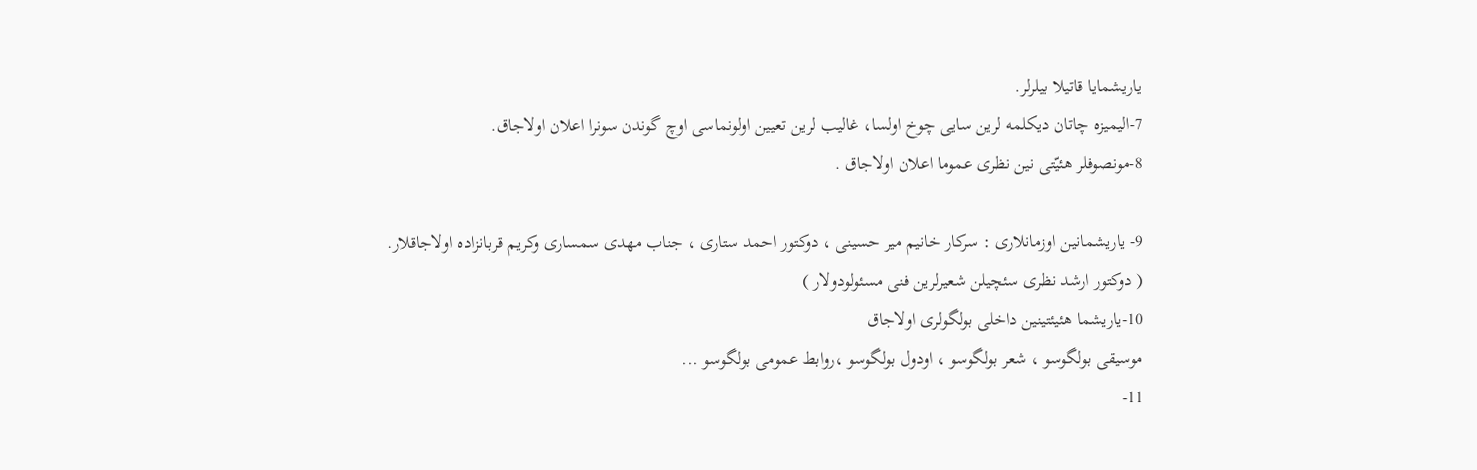یاریشمایا قاتیلا بیلرلر.
7-الیمیزه چاتان دیکلمه لرین سایی چوخ اولسا، غالیب لرین تعیین اولونماسی اوچ گوندن سونرا اعلان اولاجاق.
8-مونصوفلر هئیّتی نین نظری عموما اعلان اولاجاق .

9- یاریشمانین اوزمانلاری : سرکار خانیم میر حسینی ، دوکتور احمد ستاری ، جناب مهدی سمساری وکریم قربانزاده اولاجاقلار.
( دوکتور ارشد نظری سئچیلن شعیرلرین فنی مسئولودولار )
10-یاریشما هئیئتینین داخلی بولگولری اولاجاق
موسیقی بولگوسو ، شعر بولگوسو ، اودول بولگوسو ،روابط عمومی بولگوسو ...
11-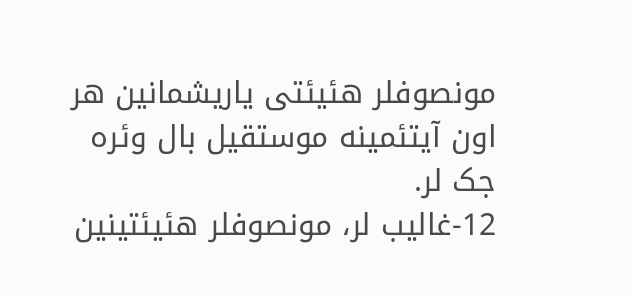مونصوفلر هئیئتی یاریشمانین هر اون آیتئمینه موستقیل بال وئره جک لر.
12-غالیب لر، مونصوفلر هئیئتینین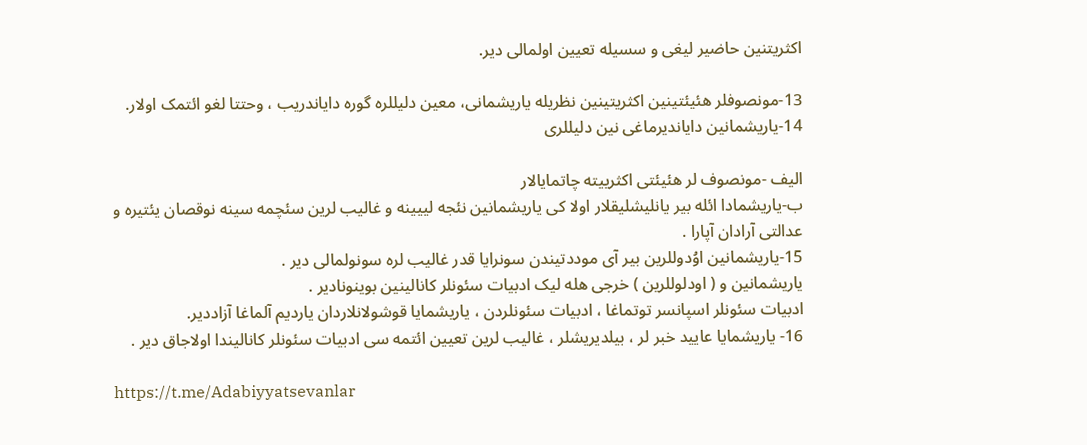اکثریتنین حاضیر لیغی و سسیله تعیین اولمالی دیر.

13-مونصوفلر هئیئتینین اکثریتینین نظریله یاریشمانی، معین دلیللره گوره دایاندریب ، وحتتا لغو ائتمک اولار.
14-یاریشمانین دایاندیرماغی نین دلیللری

الیف -مونصوف لر هئیئتی اکثرییته چاتمایالار
ب-یاریشمادا ائله بیر یانلیشلیقلار اولا کی یاریشمانین نئجه لییینه و غالیب لرین سئچمه سینه نوقصان یئتیره و عدالتی آرادان آپارا .
15-یاریشمانین اوُدوللرین بیر آی موددتیندن سونرایا قدر غالیب لره سونولمالی دیر .
یاریشمانین و ( اودلوللرین ) خرجی هله لیک ادبیات سئونلر کانالینین بوینونادیر .
ادبیات سئونلر اسپانسر توتماغا ، ادبیات سئونلردن ، یاریشمایا قوشولانلاردان یاردیم آلماغا آزاددیر.
16- یاریشمایا عایید خبر لر ، بیلدیریشلر ، غالیب لرین تعیین ائتمه سی ادبیات سئونلر کانالیندا اولاجاق دیر .

https://t.me/Adabiyyatsevanlar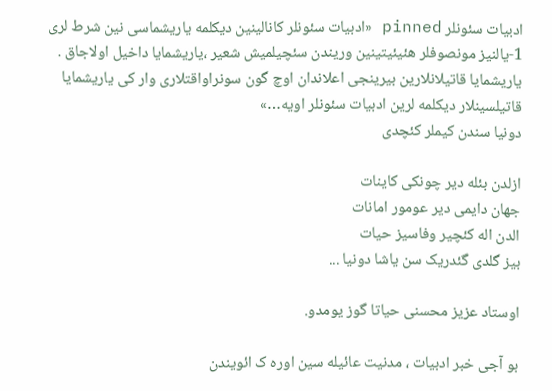ادبیات سئونلر pinned «ادبیات سئونلر کانالینین دیکلمه یاریشماسی نین شرط لری 1-یالنیز مونصوفلر هئیئیتینین وریندن سئچیلمیش شعیر ،یاریشمایا داخیل اولاجاق . یاریشمایا قاتیلانلارین بیرینجی اعلاندان اوچ گون سونراواقتلاری وار کی یاریشمایا قاتیلسینلار دیکلمه لرین ادبیات سئونلر اویه…»
دونیا سندن کیملر کئچدی

ازلدن بئله دیر چونکی کاینات
جهان دایمی دیر عومور امانات
الدن اله کئچیر وفاسیز حیات
بیز گلدی گئدریک سن یاشا دونیا ...

اوستاد عزیز محسنی حیاتا گوز یومدو.

بو آجی خبر ادبیات ، مدنیت عائیله سین اوره ک ائویندن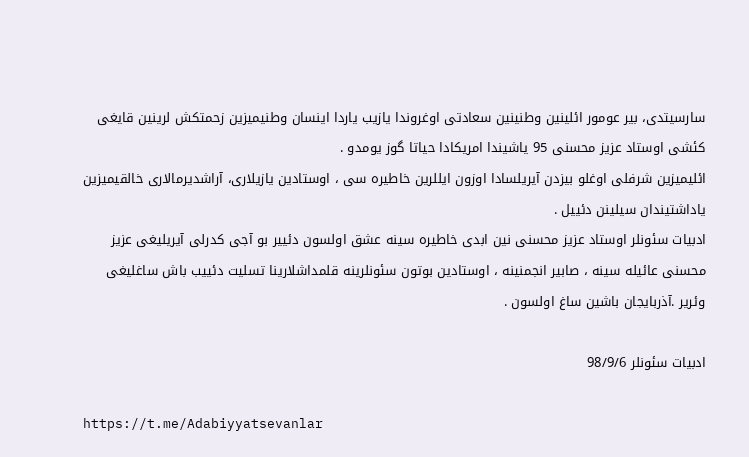سارسیتدی، بیر عومور ائلینین وطنینین سعادتی اوغروندا یازیب یاردا اینسان وطنیمیزین زحمتکش لرینین قایغی کئشی اوستاد عزیز محسنی 95 یاشیندا امریکادا حیاتا گوز یومدو .
ائلیمیزین شرفلی اوغلو بیزدن آیریلسادا اوزون ایللرین خاطیره سی ، اوستادین یازیلاری، آراشدیرمالاری خالقیمیزین یاداشتیندان سیلینن دئییل .
ادبیات سئونلر اوستاد عزیز محسنی نین ابدی خاطیره سینه عشق اولسون دئییر بو آجی کدرلی آیریلیغی عزیز محسنی عائیله سینه ، صابیر انجمنینه ، اوستادین بوتون سئونلرینه قلمداشلارینا تسلیت دئییب باش ساغلیغی وئریر .آذربایجان باشین ساغ اولسون .

ادبیات سئونلر 98/9/6

https://t.me/Adabiyyatsevanlar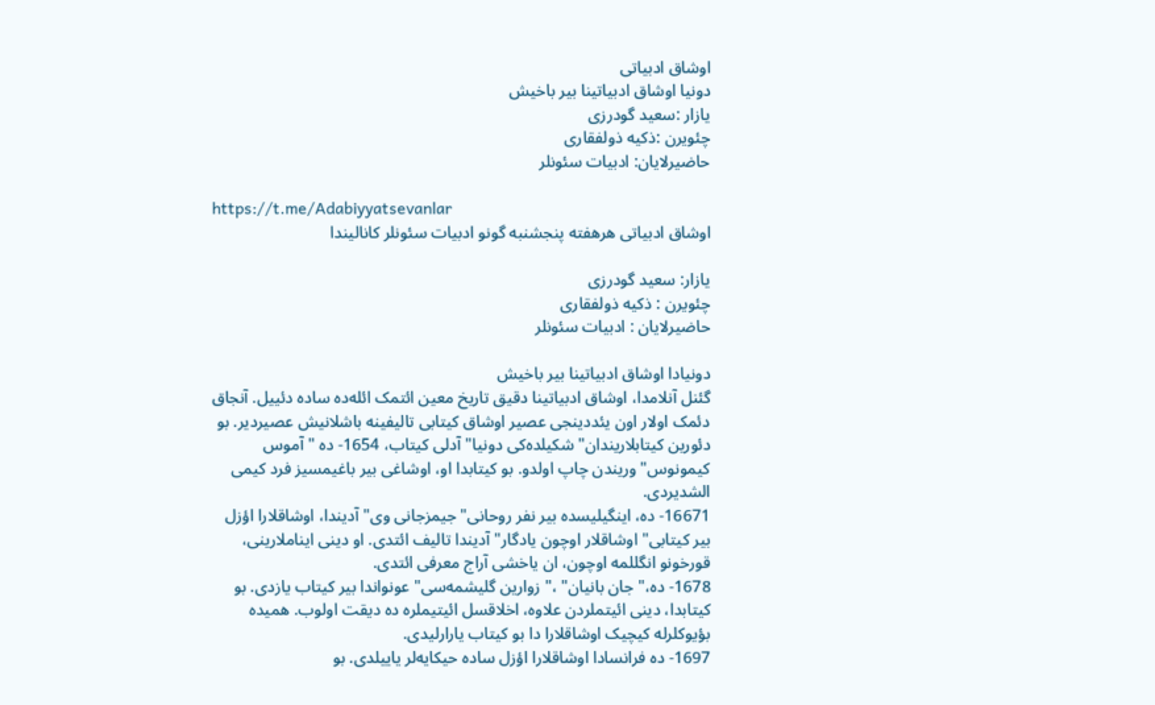اوشاق ادبیاتی
دونیا اوشاق ادبیاتینا بیر باخیش
یازار :سعید گودرزی
چئویرن :ذکیه ذولفقاری
حاضیرلایان: ادبیات سئونلر

https://t.me/Adabiyyatsevanlar
اوشاق ادبیاتی هرهفته پنجشنبه گونو ادبیات سئونلر کانالیندا

یازار: سعید گودرزی
چئویرن : ذکیه ذولفقاری
حاضیرلایان : ادبیات سئونلر

دونیا‌دا اوشاق ادبیاتینا بیر باخیش
گئنل آنلامدا، اوشاق ادبیاتینا دقیق تاریخ معین ائتمک ائله‌ده ساده دئییل. آنجاق دئمک اولار اون یئددینجی عصیر اوشاق کیتابی تالیفینه باشلانیش عصیردیر. بو دئورین کیتابلاریندان" شکیلده‌کی دونیا" آدلی کیتاب، 1654- ده " آموس کیمونوس" وریندن چاپ اولدو. بو کیتابدا او، اوشاغی بیر باغیمسیز فرد کیمی الشدیردی.
16671- ده، اینگیلیسده بیر نفر روحانی" جیمزجانی وی" آدیندا، اوشاقلارا اؤزل بیر کیتابی" اوشاقلار اوچون یادگار" آدیندا تالیف ائتدی. او دینی ایناملارینی، قورخونو انگللمه اوچون، ان یاخشی آراج معرفی ائتدی.
1678- ده،" جان بانیان" ،" زوارین گلیشمه‌سی" عونواندا بیر کیتاب یازدی. بو کیتابدا، دینی ائیتملردن علاوه، اخلاقسل ائیتیملره ده دیقت اولوب. همیده بؤیوکلرله کیچیک اوشاقلارا دا بو کیتاب یارارلیدی.
1697- ده فرانسادا اوشاقلارا اؤزل ساده حیکایه‌لر یاییلدی. بو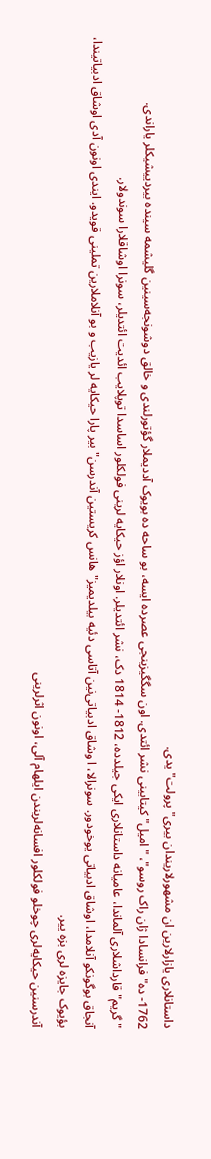داستانلاری یازارلارین ان مشهورلاریندان بیری" پرولت" یدی.
1762- ده" فرانسادا ژان راک روسو"، " امیل" کیتابینی نشر ائتدی. اون سگگیزینجی عصرده ایسه، بو ساحه ده بویوک آددیملار گؤتورلندی و خالق دوشونجه‌سینین گلیشمه سینده بیردییشیکلر یاراندی.
" گریم" قارداشلاری آلماندا، عامیانه داستانلاری ایکی جیلدده، 1812- 1814 دک، نشر ائتدیلر. اونلار اؤز حیکایه لرینی فولکلور اساسدا توپلایب ائدیت ائتدیلر، سونرا اوشاقلارا سوندولار.
آنجاق بوگونکو آنلامدا، اوشاق ادبیاتی یوخودور. سونرالا، ا وشاق ادبیاتی‌نین آتاسی دئیه بیلدیمیز" هانس کریستین آندرسن" بیر پارا حیکایه لر یازیب و بو آنلاملارین تملینی قویدو. ایندی اونون آدی اوشاق ادبیاتیندا، بؤیوک جایزه لری بزه ییر.
آندرسنین حیکایه‌لری چوخلو فولکلور افسانه‌لریندن ایلهام آلی، اونون اثرلرینی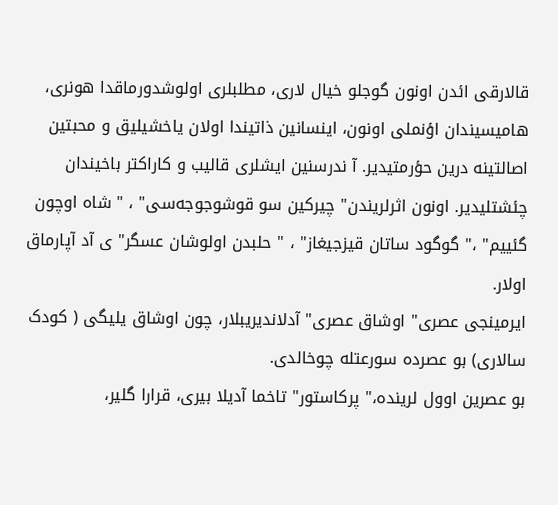قالارقی ائدن اونون گوجلو خیال لاری، مطلبلری اولوشدورماقدا هونری، هامیسیندان اؤنملی اونون، اینسانین ذاتیندا اولان یاخشیلیق و محبتین اصالتینه درین حؤرمتیدیر. آ ندرسنین ایشلری قالیب و کاراکتر باخیندان چئشتلیدیر. اونون اثرلریندن" چیرکین سو قوشوجوجه‌سی" ، " شاه اوچون گئییم" ،" گوگود ساتان قیزجیغاز" ، " حلبدن اولوشان عسگر" ی آد آپارماق اولار.
ایرمینجی عصری" اوشاق عصری" آدلاندیریبلار، چون اوشاق یلیگی ( کودک سالاری) بو عصرده سورعتله چوخالدی.
بو عصرین اوول لرینده،" پرکاستور" تاخما آدیلا بیری، قرارا گلیر،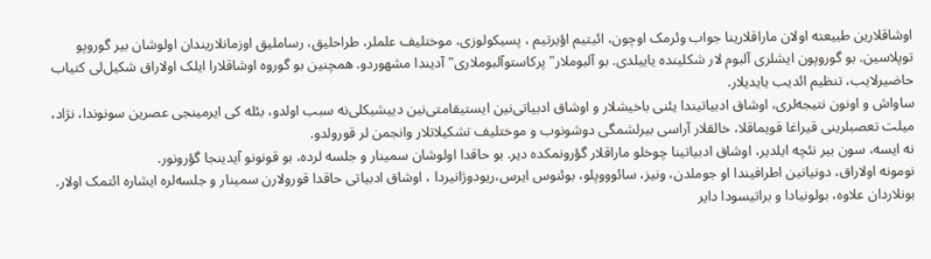اوشاقلارین طبیعته اولان ماراقلارینا جواب وئرمک اوچون، ائیتیم اؤیرتیم ، پسیکولوزی، موختلیف علملر، طراحلیق، رساملیق اوزمانلاریندان اولوشان بیر گوروپو توپلاسین. بو گوروپون ایشلری آلبوم لار شکلینده یاییلدی. بو آلبوملار" پرکاستوآلبوملاری" آدیندا مشهوردو. همچنین بو گوروه اوشاقلارا ایلک اولاراق شکیل‌لی کتیاب حاضیرلایب، تنظیم ائدیب یایدیلار.
ساواش و اونون نتیجه‌لری، اوشاق ادبیاتیندا یئنی باخیشلار و اوشاق ادبیاتی‌نین ایستیقامتی‌نین دییشیکلی‌نه سبب اولدو، بئله کی ایرمینجی عصرین سونوندا، نژاد، میلت تعصبلرینی قیراغا قویماقلا، خالقلار آراسی بیرلشمگی دوشونوب و موختلیف تشکیلاتلار وانجمن لر قورولدو.
نه ایسه، سون بیر نئچه ایلدیر، اوشاق ادبیاتینا چوخلو ماراقلار گؤرونمکده دیر. بو حاقدا اولوشان سمینار و جلسه لرده، بو قونونو آیدینجا گؤرونور.
نومونه اولاراق، دونیانین اطرافیندا او جوملدن، ونیز، سائوووپلو، بوئنوس ایرس،ریودوژانیردا ، اوشاق ادبیاتی حاقدا قورولارن سمینار و جلسه‌لره ایشاره ائتمک اولار. بونلاردان علاوه، بولونیادا و براتیسودا دایر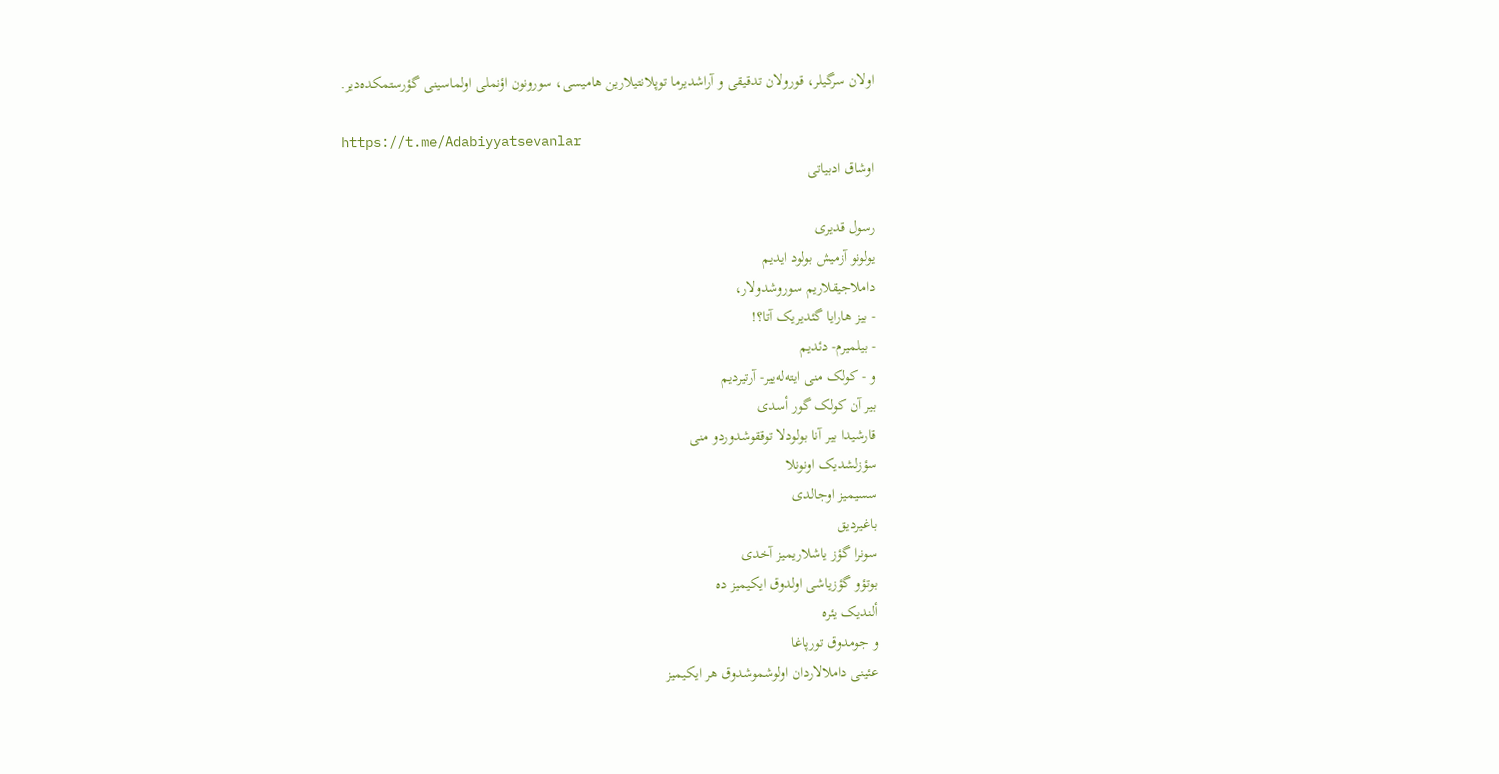اولان سرگیلر، قورولان تدقیقی و آراشدیرما توپلانتیلارین هامیسی، سورونون اؤنملی اولماسینی گؤرستمکده‌دیر.

https://t.me/Adabiyyatsevanlar
اوشاق ادبیاتی

رسول قدیری
یولونو آزمیش بولود ایدیم
داملاجیقلاریم سوروشدولار،
- بیز هارایا گئدیریک آتا؟!
- بیلمیرم- دئدیم
و - کولک منی ایته‌له‌ییر- آرتیردیم
بیر آن کولک گور أسدی
قارشیدا بیر آنا بولودلا توققوشدوردو منی
سؤزلشدیک اونونلا
سسیمیز اوجالدی
باغیردیق
سونرا گؤز یاشلاریمیز آخدی
بوتؤو گؤزیاشی اولدوق ایکیمیز ده
ألندیک یئره
و جومدوق تورپاغا
عئینی داملالاردان اولوشموشدوق هر ایکیمیز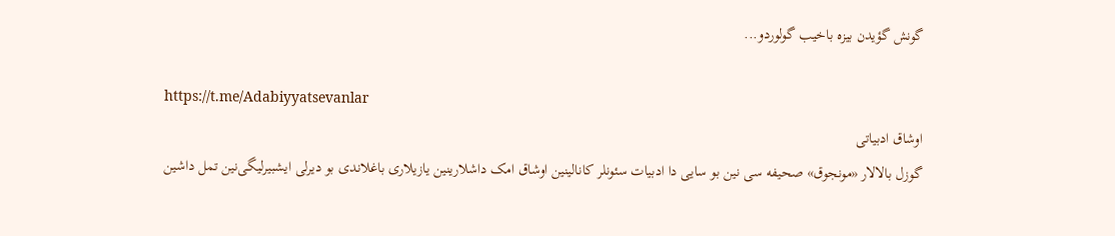گونش گؤیدن بیزه باخیب گولوردو...

https://t.me/Adabiyyatsevanlar
اوشاق ادبیاتی
گوزل بالالار «مونجوق» صحیفه سی نین بو سایی دا ادبیات سئونلر کانالینین اوشاق امک داشلارینین یازیلاری باغلاندی بو دیرلی ایشبیرلیگی‌نین تمل داشین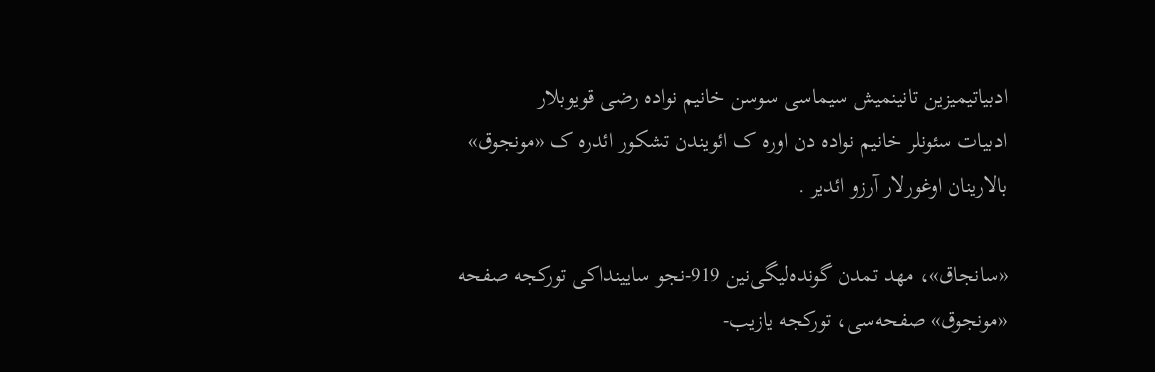ادبیاتیمیزین تانینمیش سیماسی سوسن خانیم نواده رضی قویوبلار
ادبیات سئونلر خانیم نواده دن اوره ک ائویندن تشکور ائدره ک «مونجوق» بالارینان اوغورلار آرزو ائدیر .

«سانجاق»، مهد تمدن گونده‌لیگی‌نین 919-نجو سایینداکی تورکجه صفحه‌
«مونجوق» صفحه‌سی، تورکجه یازیب-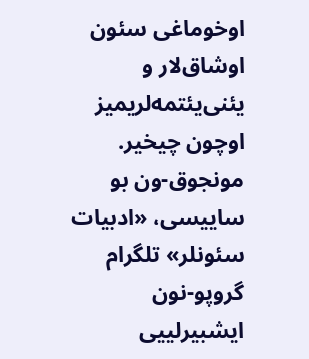اوخوماغی سئون اوشاق‌لار و یئنی‌یئتمه‌لریمیز اوچون چیخیر.
مونجوق-ون بو ساییسی، «ادبیات سئونلر» تلگرام گروپو-نون ایشبیرلییی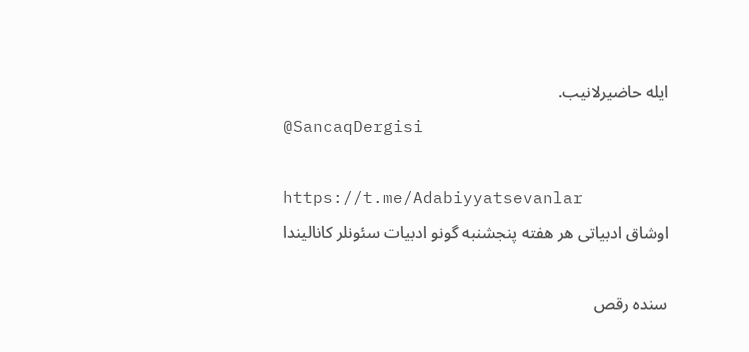ایله حاضیرلانیب.
@SancaqDergisi

https://t.me/Adabiyyatsevanlar
اوشاق ادبیاتی هر هفته پنجشنبه گونو ادبیات سئونلر کانالیندا

سنده رقص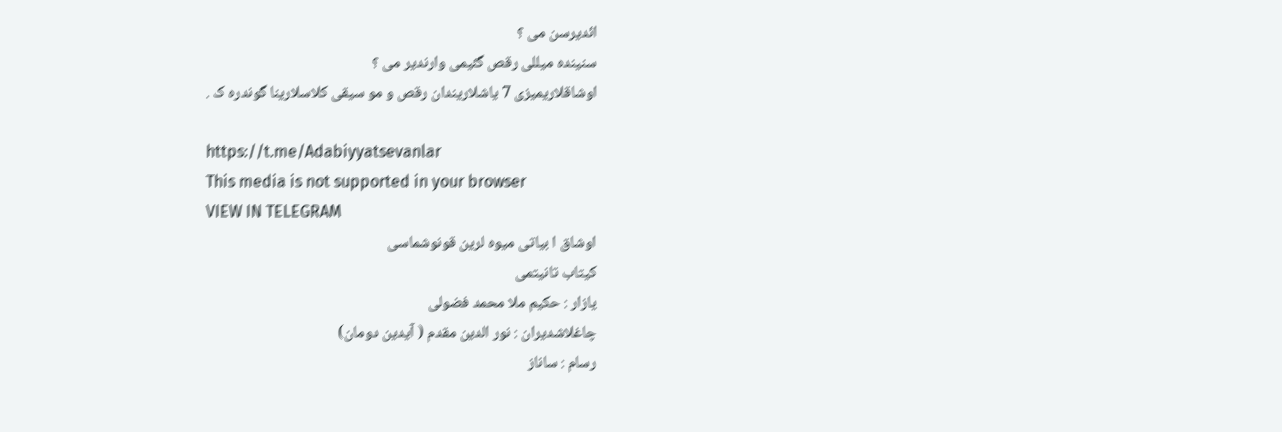ائدیرسن می ؟
سنینده میللی رقص گئیمی وارندیر می ؟
اوشاقلاریمیزی 7 یاشلاریندان رقص و مو سیقی کلاسلارینا گوندره ک .

https://t.me/Adabiyyatsevanlar
This media is not supported in your browser
VIEW IN TELEGRAM
اوشاق ا بیاتی میوه لرین قونوشماسی
کیتاب تانیتمی
یازار : حکیم ملا محمد فضولی
چاغلاشدیران : نور الدین مقدم ( آیدین دومان)
رسام : ساناز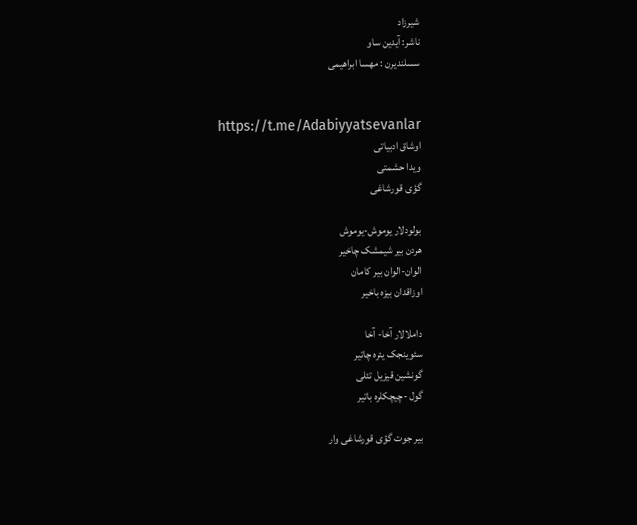شیرزاد
ناشر: آیدین ساو
سسلندیرن : مهسا ابراهیمی


https://t.me/Adabiyyatsevanlar
اوشاق ادبیاتی
ویدا حشمتی
گؤی قورشاغی

بولودلار یوموش-یوموش
هردن بیر شیمشک چاخیر
الوان-الوان بیر کامان
اوزاقدان بیزه باخیر

داملالار آخا- آخا
سئوینجک یئره چاتیر
گونشین قیزیل تئلی
گول -چیچکلره باتیر

بیر جوت گؤی قورشاغی وار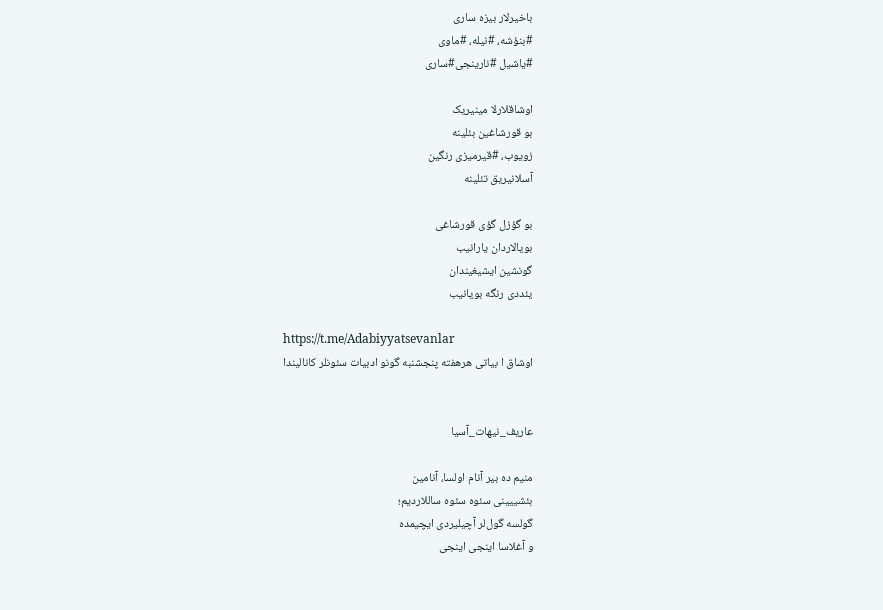باخیرلار بیزه ساری
#بنؤشه، #نیله، #ماوی
#یاشیل #نارینجی#ساری

اوشاقلارلا مینیریک
بو قورشاغین بئلینه
زویوب، #قیرمیزی رنگین
آسلانیریق تئلینه

بو گؤزل گؤی قورشاغی
بویالاردان یارانیب
گونشین ایشیغیندان
یئددی رنگه بویانیب

https://t.me/Adabiyyatsevanlar
اوشاق ا بیاتی هرهفته پنجشنبه گونو ادبیات سئونلر کانالیندا


عاریف_نیهات_آسیا

منیم ده بیر آنام اولسا، آنامین
بئشییینی سئوه سئوه ساللاردیم؛
گولسه گول‌لر آچیلیردی ایچیمده
و آغلاسا اینجی اینجی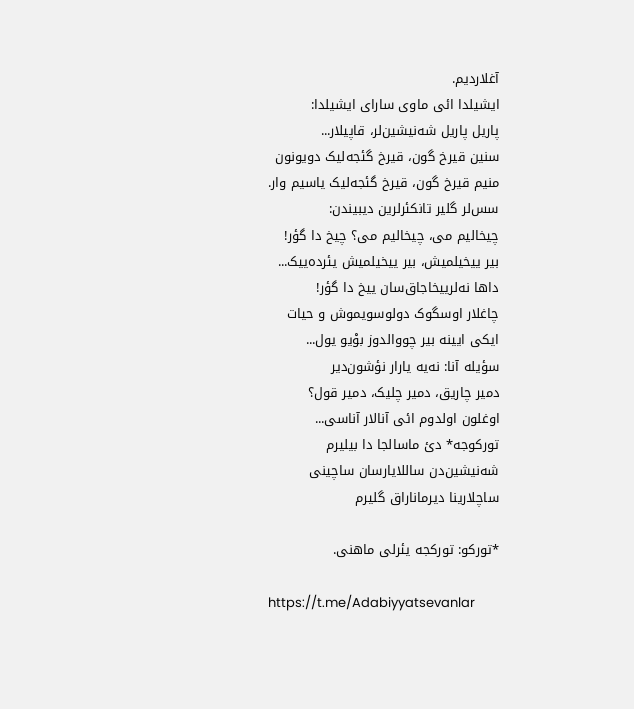آغلاردیم.
ایشیلدا ائی ماوی سارای ایشیلدا:
پاریل پاریل شه‌نیشین‌لر، قاپیلار...
سنین قیرخ گون، قیرخ گئجه‌لیک دویونون
منیم قیرخ گون، قیرخ گئجه‌لیک یاسیم وار.
سس‌لر گلیر تانکئرلرین دیبیندن:
چیخالیم می، چیخالیم می؟ چیخ دا گؤر!
بیر ییخیلمیش، بیر ییخیلمیش یئرده‌ییک...
داها نه‌لرییخاجاق‌سان ییخ دا گؤر!
چاغلار اوسگوک دولوسویموش و حیات
ایکی ایینه بیر چووالدوز بوْیو یول...
سؤیله آنا: نه‌یه یارار نؤشون‌دیر
دمیر چاریق، دمیر چلیک، دمیر قول؟
اوغلون اولدوم ائی آنالار آناسی...
تورکو‌جه* دئ ماسالجا دا بیلیرم
شه‌نیشین‌دن ساللایارسان ساچینی
ساچلارینا دیرماناراق گلیرم

*تورکو: تورکجه یئرلی ماهنی.

https://t.me/Adabiyyatsevanlar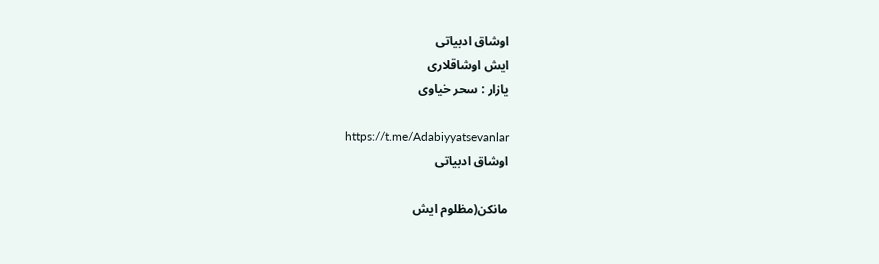اوشاق ادبیاتی
ایش اوشاقلاری
یازار : سحر خیاوی

https://t.me/Adabiyyatsevanlar
اوشاق ادبیاتی

مانکن(مظلوم ایش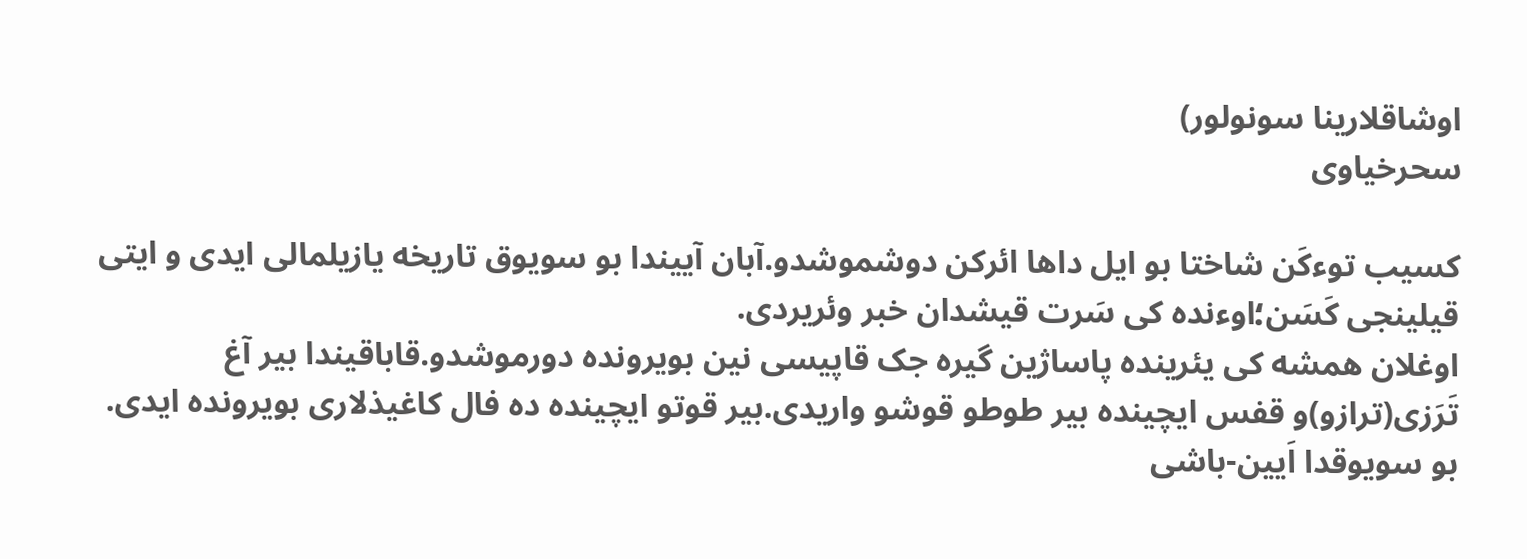اوشاقلارینا سونولور)
سحرخیاوی

کسیب توءکَن شاختا بو ایل داها ائرکن دوشموشدو.آبان آییندا بو سویوق تاریخه یازیلمالی ایدی و ایتی قیلینجی کَسَن؛اوءنده کی سَرت قیشدان خبر وئریردی.
اوغلان همشه کی یئرینده پاساژین گیره جک قاپیسی نین بویرونده دورموشدو.قاباقیندا بیر آغ تَرَزی(ترازو)و قفس ایچینده بیر طوطو قوشو واریدی.بیر قوتو ایچینده ده فال کاغیذلاری بویرونده ایدی.
بو سویوقدا اَیین-باشی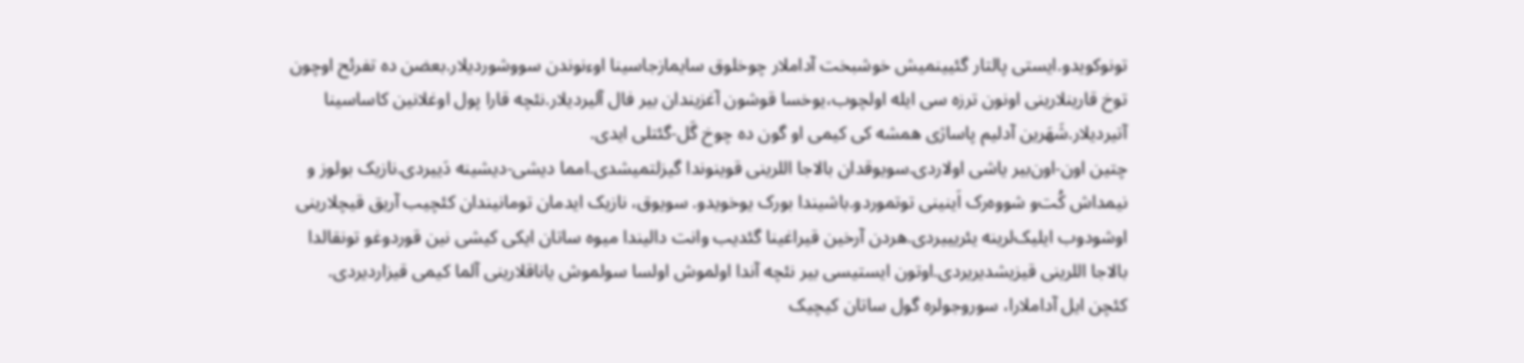تونوکویدو.ایستی پالتار گئیینمیش خوشبخت آداملار چوخلوق سایمازجاسینا اوءنوندن سووشوردیلار.بعضن ده تفرئح اوچون توخ قارینلارینی اونون ترزه سی ایله اولچوب،یوخسا قوشون آغزیندان بیر فال آلیردیلار.نئچه قارا پول اوغلانین کاساسینا آتیردیلار.شَهَرین آدلیم پاساژی همشه کی کیمی او گون ده چوخ گَل-گئتلی ایدی.
چتین اون-اون‌بیر یاشی اولاردی.سویوقدان بالاجا اللرینی قوینوندا گیزلتمیشدی.امما دیشی-دیشینه دَییردی.نازیک بولوز و نیمداش کُت‌و شووه‌رک اَینینی توتموردو.باشیندا بورک یوخویدو. سویوق، نازیک ایدمان تومانیندان کئچیب آریق قیچلارینی اوشودوب ایلیک‌لرینه یئریییردی.هردن آرخین قیراغینا گئدیب وانت دالیندا میوه ساتان ایکی کیشی نین قوردوغو تونقالدا بالاجا اللرینی قیزیشدیریردی.اوتون ایستیسی بیر نئچه آندا اولموش اولسا سولموش یاناقلارینی آلما کیمی قیزاردیردی.
کئچن ایل آداملارا، سوروجولره گول ساتان کیچیک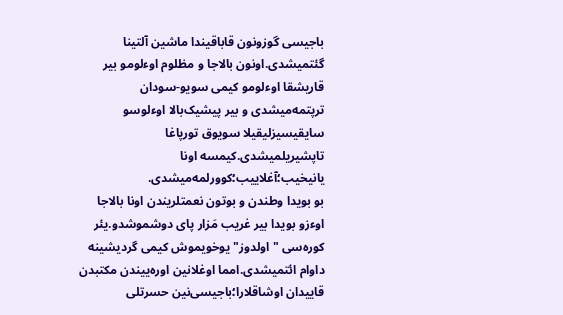باجیسی گوزونون قاباقیندا ماشین آلتینا گئتمیشدی.اونون بالاجا و مظلوم اوءلومو بیر قاریشقا اوءلومو کیمی سویو-سودان ترپتمه‌میشدی و بیر پیشیک‌بالا اوءلوسو سایقیسیزلیقیلا سویوق تورپاغا تاپشیریلمیشدی.کیمسه اونا یانیخیب؛آغلاییب؛کوورلمه‌میشدی.
بو بویدا وطندن و بوتون نعمتلریندن اونا بالاجا اوءزو بویدا بیر غریب مَزار پای دوشموشدو.یئر کوره‌سی "اولدوز" یوخویموش کیمی گردیشینه داوام ائتمیشدی.امما اوغلانین اوره‌ییندن مکتبدن قاییدان اوشاقلارا؛باجیسی‌نین حسرتلی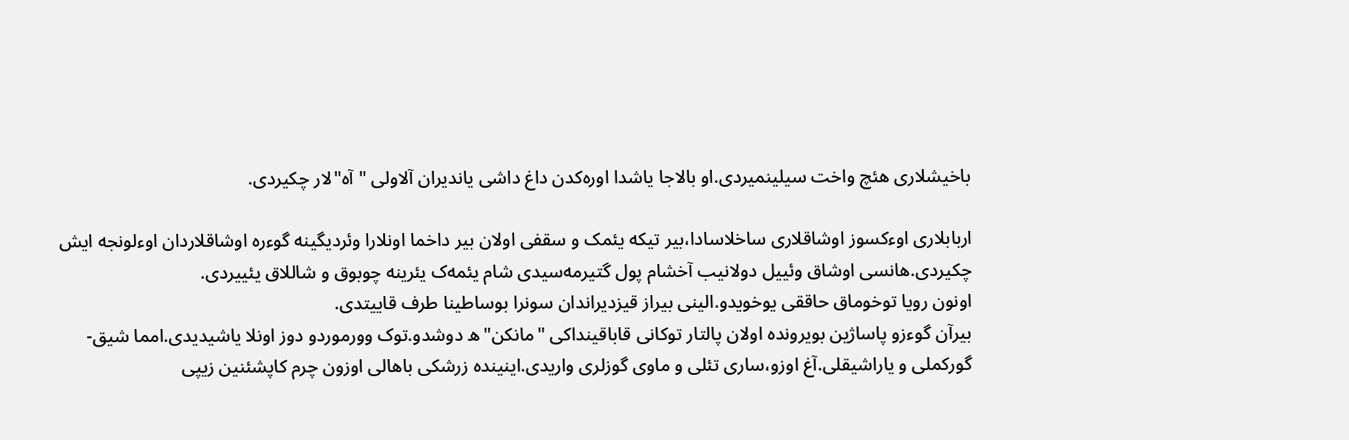باخیشلاری هئچ واخت سیلینمیردی.او بالاجا یاشدا اوره‌کدن داغ داشی یاندیران آلاولی "آه"لار چکیردی.

اربابلاری اوءکسوز اوشاقلاری ساخلاسادا،بیر تیکه یئمک و سقفی اولان بیر داخما اونلارا وئردیگینه گوءره اوشاقلاردان اوءلونجه ایش چکیردی.هانسی اوشاق وئییل دولانیب آخشام پول گتیرمه‌سیدی شام یئمه‌ک یئرینه چوبوق و شاللاق یئییردی.
اونون رویا توخوماق حاققی یوخویدو.الینی بیراز قیزدیراندان سونرا بوساطینا طرف قاییتدی.
بیرآن گوءزو پاساژین بویرونده اولان پالتار توکانی قاباقینداکی "مانکن"ه دوشدو.توک وورموردو دوز اونلا یاشیدیدی.امما شیق-گورکملی و یاراشیقلی.آغ اوزو،ساری تئلی و ماوی گوزلری واریدی.اینینده زرشکی باهالی اوزون چرم کاپشئنین زیپی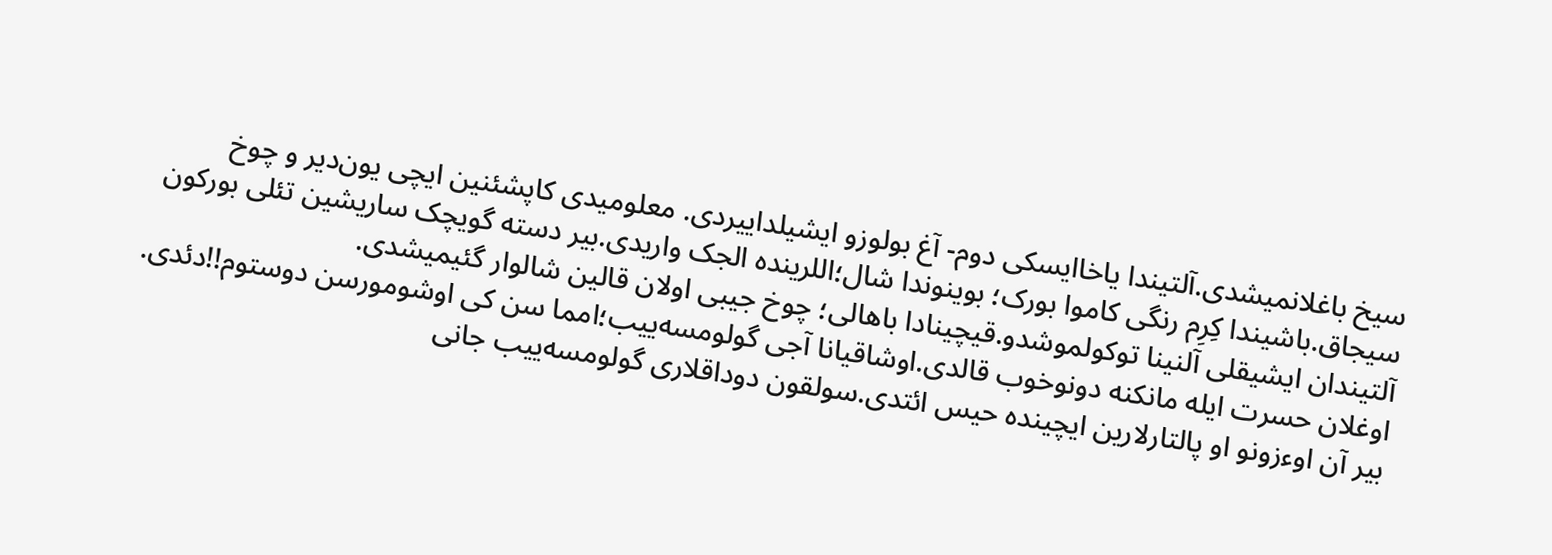سیخ باغلانمیشدی.آلتیندا یاخا‌ایسکی دوم- آغ بولوزو ایشیلداییردی. معلومیدی کاپشئنین ایچی یون‌دیر و چوخ سیجاق.باشیندا کِرِم رنگی کاموا بورک؛ بوینوندا شال؛اللرینده الجک واریدی.بیر دسته گویچک ساریشین تئلی بورکون آلتیندان ایشیقلی آلنینا توکولموشدو.قیچینادا باهالی؛ چوخ جیبی اولان قالین شالوار گئیمیشدی.
اوغلان حسرت ایله مانکنه دونوخوب قالدی.اوشاقیانا آجی گولومسه‌ییب؛امما سن کی اوشومورسن دوستوم!!دئدی.
بیر آن اوءزونو او پالتارلارین ایچینده حیس ائتدی.سولقون دوداقلاری گولومسه‌ییب جانی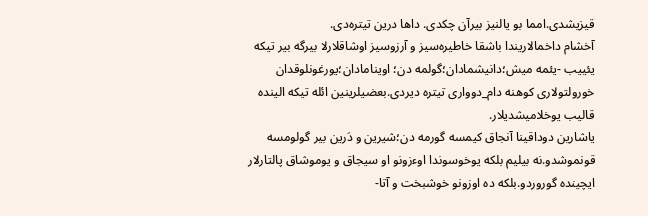قیزیشدی.امما بو یالنیز بیرآن چکدی. داها درین تیتره‌دی.
آخشام داخمالاریندا باشقا خاطیره‌سیز و آرزوسیز اوشاقلارلا بیرگه بیر تیکه یئییب -یئمه میش؛دانیشمادان؛گولمه دن؛ اوینامادان؛یورغونلوقدان خورولتولاری کوهنه دام_دوواری تیتره دیردی.بعضیلرینین ائله تیکه الینده قالیب یوخلامیشدیلار.
یاشارین دوداقینا آنجاق کیمسه گورمه دن؛شیرین و دَرین بیر گولومسه قونموشدو.نه بیلیم بلکه یوخوسوندا اوءزونو او سیجاق و یوموشاق پالتارلار ایچینده گوروردو.بلکه ده اوزونو خوشبخت و آتا-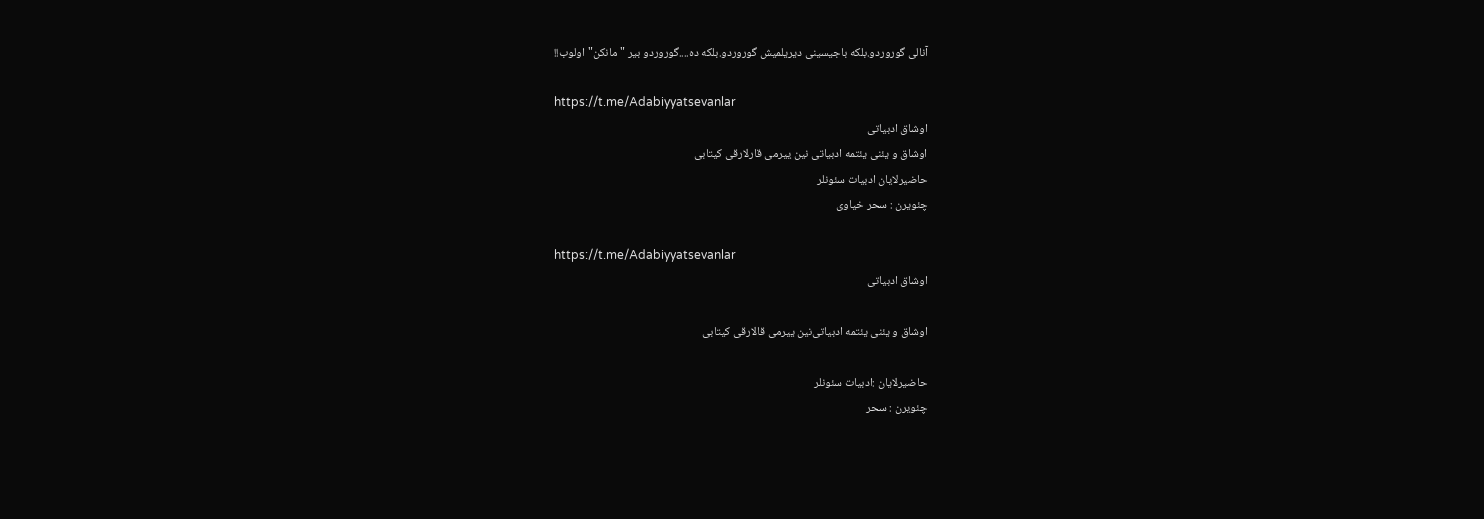آنالی گوروردو.بلکه باجیسینی دیریلمیش گوروردو.بلکه ده....گوروردو بیر "مانکن"اولوب!!

https://t.me/Adabiyyatsevanlar
اوشاق ادبیاتی
اوشاق و یئنی یئتمه ادبیاتی نین ییرمی قارلارقی کیتابی
حاضیرلایان ادبیات سئونلر
چئویرن : سحر خیاوی

https://t.me/Adabiyyatsevanlar
اوشاق ادبیاتی

اوشاق و یئنی یئتمه ادبیاتی‌نین ییرمی قالارقی کیتابی

حاضیرلایان :ادبیات سئونلر
چئویرن : سحر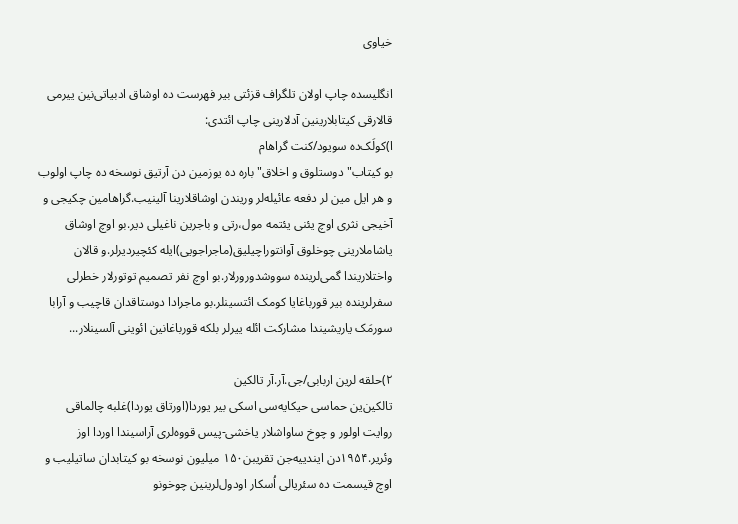خیاوی

انگلیسده چاپ اولان تلگراف قزئتی بیر فهرست ده اوشاق ادبیاتی‌نین ییرمی قالارقی کیتابلارینین آدلارینی چاپ ائتدی:
ا)کولَک‌ده سویود/کنت گراهام
بو کیتاب"دوستلوق و اخلاق"باره ده یوزمین دن آرتیق نوسخه ده چاپ اولوب و هر ایل مین لر دفعه عائیله‌لر وریندن اوشاقلارینا آلینیب.گراهامین چکیجی و آخیجی نثری اوچ یئنی یئتمه مول،رتی و باجرین ناغیلی دیر.بو اوچ اوشاق یاشاملارینی چوخلوق آوانتوراچیلیق(ماجراجویی)ایله کئچیردیرلر.و قالان واختلاریندا گمی‌لرینده سووشدورورلار.بو اوچ نفر تصمیم توتورلار خطرلی سفرلرینده بیر قورباغایا کومک ائتسینلر.بو ماجرادا دوستاقدان قاچیب و آرابا سورمَک یاریشیندا مشارکت ائله ییرلر بلکه قورباغانین ائوینی آلسینلار...

۲)حلقه لرین اربابی/جی.آر.آر تالکین
تالکین‌ین حماسی حیکایه‌سی اسکی بیر یوردا(اورتاق یوردا)غلبه چالماقی روایت اولور و چوخ ساواشلار یاخشی-پیس قووه‌لری آراسیندا اوردا اوز وئریر.۱۹۵۴دن ایندییه‌جن تقریبن۱۵۰‌ میلیون نوسخه بو کیتابدان ساتیلیب و اوچ قیسمت ده سئریالی اُسکار اودول‌لرینین چوخونو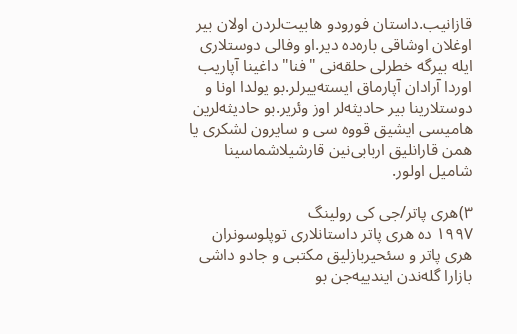قازانیب.داستان فورودو هابیت‌لردن اولان بیر اوغلان اوشاقی باره‌ده دیر.او وفالی دوستلاری ایله بیرگه خطرلی حلقه‌نی "فنا"داغینا آپاریب اوردا آرادان آپارماق ایسته‌ییرلر.بو یولدا اونا و دوستلارینا بیر حادیثه‌لر اوز وئریر.بو حادیثه‌لرین هامیسی ایشیق قووه سی و سایرون لشکری یا همن قارانلیق اربابی‌نین قارشیلاشماسینا شامیل اولور.

۳)هری پاتر/جی کی رولینگ
۱۹۹۷ ده هری پاتر داستانلاری توپلوسونران هری پاتر و سئحیربازلیق مکتبی و جادو داشی بازارا گله‌ندن ایندییه‌جن بو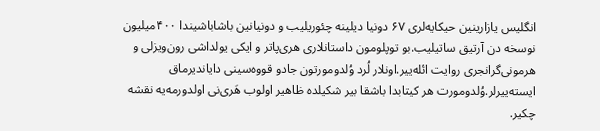انگلیس یازارینین حیکایه‌لری ۶۷ دونیا دیلینه چئوریلیب و دونیانین باشاباشیندا ۴۰۰میلیون نوسخه دن آرتیق ساتیلیب.بو توپلومون داستانلاری هری‌پاتر و ایکی یولداشی رون‌ویزلی و هرمونی‌گرانجری روایت ائله‌ییر.اونلار لُرد وُلدومورتون جادو قووه‌سینی دایاندیرماق ایسته‌ییرلر.وُلدومورت هر کیتابدا باشقا بیر شکیلده ظاهیر اولوب هَری‌نی اولدورمه‌یه نقشه چکیر.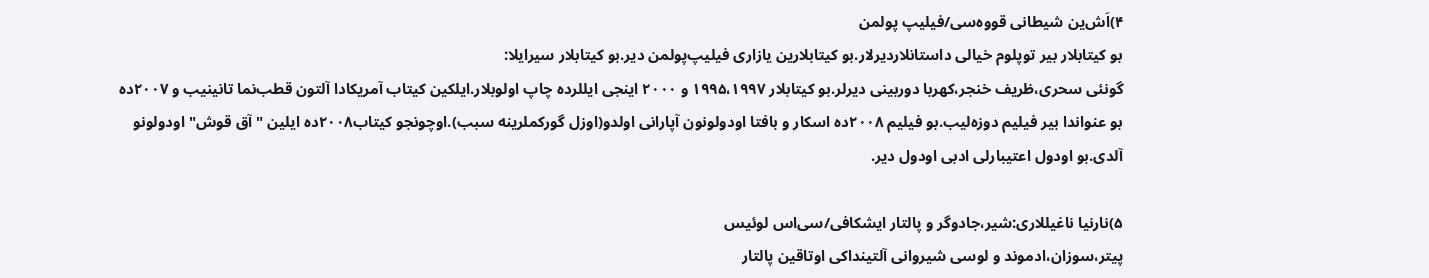۴)اَش‌ین شیطانی قووه‌سی/فیلیپ پولمن
بو کیتابلار بیر توپلوم خیالی داستانلاردیرلار.بو کیتابلارین یازاری فیلیپ‌پولمن دیر.بو کیتابلار سیرایلا:
گونئی سحری،ظریف خنجر،کهربا دوربینی دیرلر.بو کیتابلار ۱۹۹۵،۱۹۹۷ و ۲۰۰۰ اینجی ایللرده چاپ اولوبلار.ایلکین کیتاب آمریکادا آلتون قطب‌نما تانینیب و ۲۰۰۷ده بو عنواندا بیر فیلیم دوزه‌لیب.بو فیلیم ۲۰۰۸ده اسکار و بافتا اودولونون آپارانی اولدو(اوزل گورکملرینه سبب).اوچونجو کیتاب۲۰۰۸ده ایلین "آق قوش"اودولونو آلدی.بو اودول اعتیبارلی ادبی اودول دیر.

۵)نارنیا ناغیللاری:شیر،جادوگر و پالتار ایشکافی/سی‌اس لوئیس
پیتر،سوزان،ادموند و لوسی شیروانی آلتینداکی اوتاقین پالتار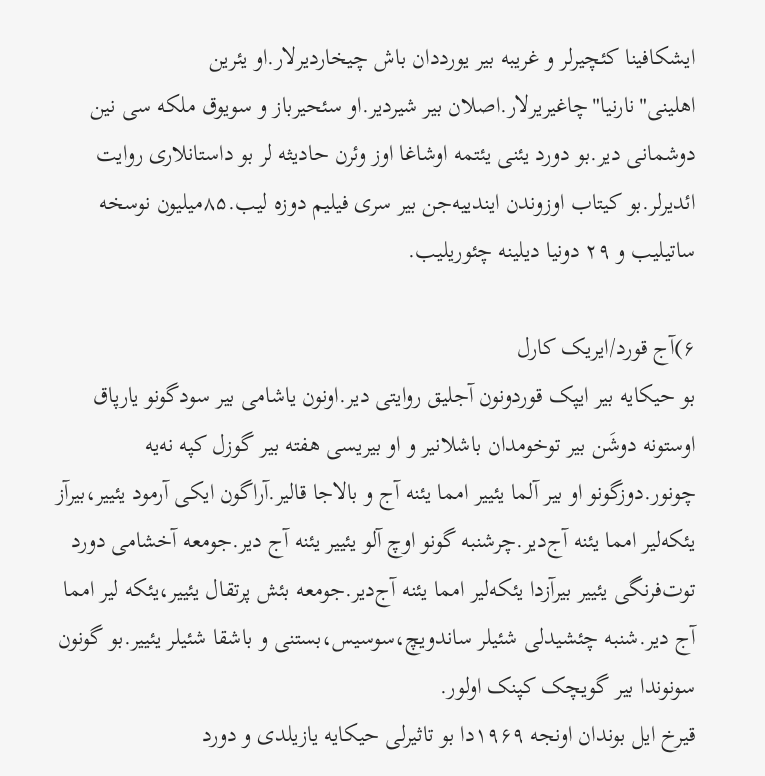ایشکافینا کئچیرلر و غریبه بیر یورددان باش چیخاردیرلار.او یئرین اهلینی"نارنیا"چاغیریرلار.اصلان بیر شیردیر.او سئحیرباز و سویوق ملکه سی نین دوشمانی دیر.بو دورد یئنی یئتمه اوشاغا اوز وئرن حادیثه لر بو داستانلاری روایت ائدیرلر.بو کیتاب اوزوندن ایندییه‌جن بیر سری فیلیم دوزه ‌لیب.۸۵میلیون نوسخه ساتیلیب و ۲۹ دونیا دیلینه چئوریلیب.

۶)آج قورد/ایریک کارل
بو حیکایه بیر ایپک قوردونون آجلیق روایتی دیر.اونون یاشامی بیر سودگونو یارپاق اوستونه دوشَن بیر توخومدان باشلانیر و او بیریسی هفته بیر گوزل کپه نه‌یه چونور.دوزگونو او بیر آلما یئییر امما یئنه آج و بالاجا قالیر.آراگون ایکی آرمود یئییر،بیرآز یئکه‌لیر امما یئنه آج‌دیر.چرشنبه گونو اوچ آلو یئییر یئنه آج دیر.جومعه آخشامی دورد توت‌فرنگی یئییر بیرآزدا یئکه‌لیر امما یئنه آج‌دیر.جومعه بئش پرتقال یئییر،یئکه لیر امما آج دیر.شنبه چئشیدلی شئیلر ساندویچ،سوسیس،بستنی و باشقا شئیلر یئییر.بو گونون سونوندا بیر گویچک کپنک اولور.
قیرخ ایل بوندان اونجه ۱۹۶۹دا بو تاثیرلی حیکایه یازیلدی و دورد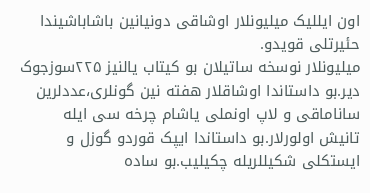اون ایللیک میلیونلار اوشاقی دونیانین باشاباشیندا حئیرتلی قویدو.
میلیونلار نوسخه ساتیلان بو کیتاب یالنیز ۲۲۵سوزجوک دیر.بو داستاندا اوشاقلار هفته نین گونلری،عددلرین ساناماقی و لاپ اونملی یاشام چرخه سی ایله تانیش اولورلار.بو داستاندا ایپک قوردو گوزل و ایستکلی شکیللریله چکیلیب.بو ساده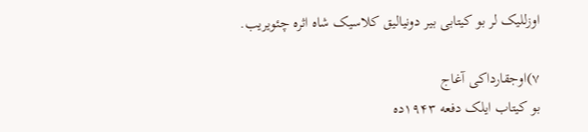اوزللیک لر بو کیتابی بیر دونیالیق کلاسیک شاه اثره چئویریب.

۷)اوجقارداکی آغاج
بو کیتاب ایلک دفعه ۱۹۴۳ده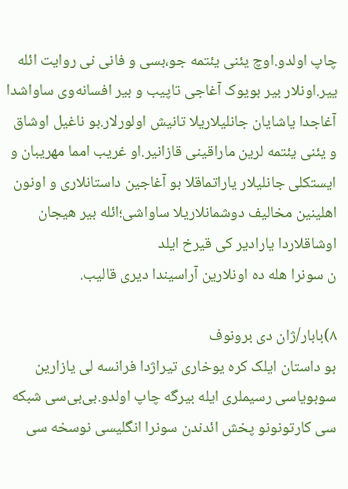چاپ اولدو.اوچ یئنی یئتمه جو،بسی و فانی نی روایت ائله ییر.اونلار بیر بویوک آغاجی تاپیب و بیر افسانه‌وی ساواشدا آغاجدا یاشایان جانلیلاریلا تانیش اولورلار.بو ناغیل اوشاق و یئنی یئتمه لرین ماراقینی قازانیر.او غریب امما مهریبان و ایستکلی جانلیلار یاراتماقلا بو آغاجین داستانلاری و اونون اهلینین مخالیف دوشمانلاریلا ساواشی‌؛ائله بیر هیجان اوشاقلاردا یارادیر کی قیرخ ایلد
ن سونرا هله ده اونلارین آراسیندا دیری قالیب.

۸)بابار/ژان دی برونوف
بو داستان ایلک کره یوخاری تیراژدا فرانسه لی یازارین سو‌بویاسی رسیملری ایله بیرگه چاپ اولدو.بی‌بی‌سی شبکه سی کارتونونو پخش ائدندن سونرا انگلیسی نوسخه سی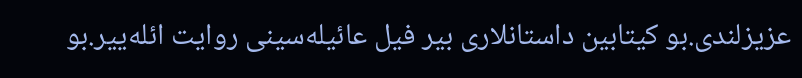عزیزلندی.بو کیتابین داستانلاری بیر فیل عائیله‌سینی روایت ائله‌ییر.بو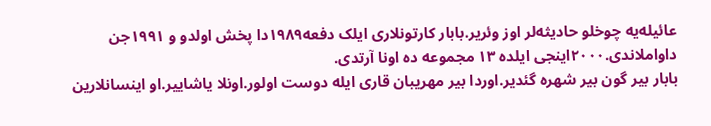عائیله‌یه چوخلو حادیثه‌لر اوز وئریر.بابار کارتونلاری ایلک دفعه۱۹۸۹دا پخش اولدو و ۱۹۹۱جن داواملاندی.۲۰۰۰اینجی ایلده ۱۳ مجموعه ده اونا آرتدی.
بابار بیر گون بیر شهره گئدیر.اوردا بیر مهریبان قاری ایله دوست اولور.اونلا یاشاییر.او اینسانلارین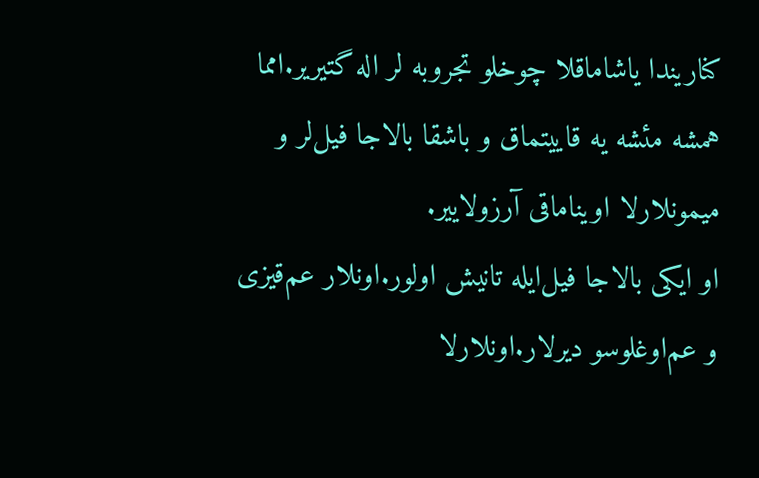کناریندا یاشاماقلا چوخلو تجروبه لر اله گتیریر.امما همشه مئشه یه قاییتماق و باشقا بالاجا فیل‌لر و میمونلارلا اویناماقی آرزولاییر.
او ایکی بالاجا فیل‌ایله تانیش اولور.اونلار عم‌قیزی و عم‌اوغلوسو دیرلار.اونلارلا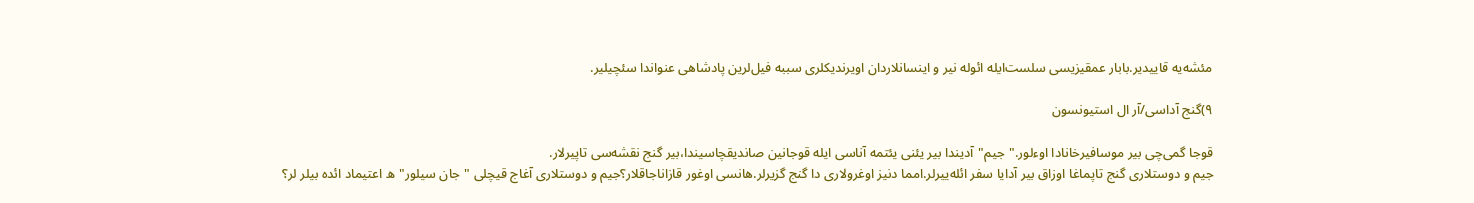مئشه‌یه قاییدیر.بابار عمقیزیسی سلست‌ایله ائوله نیر و اینسانلاردان اویرندیکلری سببه فیل‌لرین پادشاهی عنواندا سئچیلیر.

۹)گنج آداسی/آر ال استیونسون

قوجا گمی‌چی بیر موسافیرخانادا اوءلور."جیم"آدیندا بیر یئنی یئتمه آناسی ایله قوجانین صاندیقچاسیندا،بیر گنج نقشه‌سی تاپیرلار.
جیم و دوستلاری گنج تاپماغا اوزاق بیر آدایا سفر ائله‌ییرلر.امما دنیز اوغرولاری دا گنج گزیرلر.هانسی اوغور قازاناجاقلار؟جیم و دوستلاری آغاج قیچلی "جان سیلور"ه اعتیماد ائده بیلر لر؟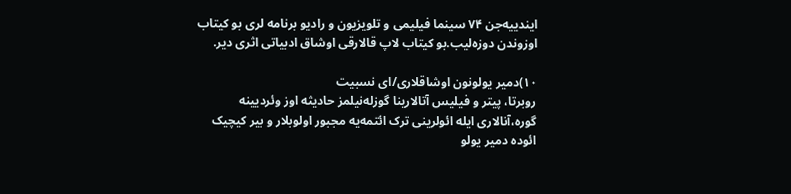ایندییه‌جن ۷۴ سینما فیلیمی و تلویزیون و رادیو برنامه لری بو کیتاب اوزوندن دوزه‌لیب.بو کیتاب لاپ قالارقی اوشاق ادبیاتی اثری دیر.

۱۰)دمیر یولونون اوشاقلاری/ای نسبیت
روبرتا، پیتر و فیلیس آتالارینا گوزله‌نیلمز حادیثه اوز وئردیینه گوره،آنالاری ایله ائولرینی ترک ائتمه‌یه مجبور اولوبلار و بیر کیچیک ائوده دمیر یولو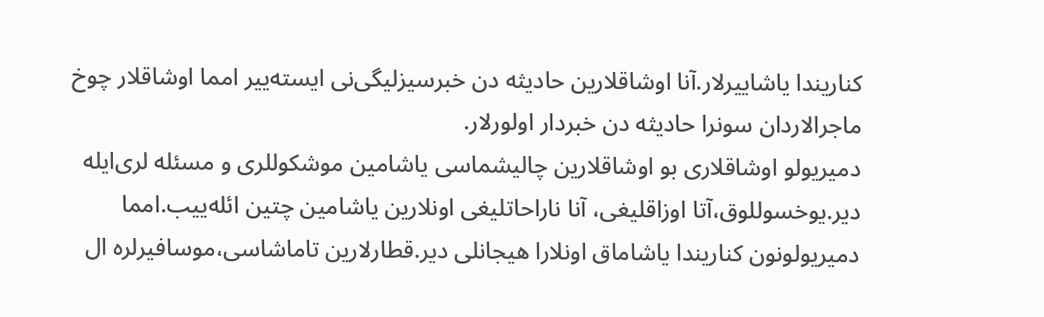کناریندا یاشاییرلار.آنا اوشاقلارین حادیثه دن خبرسیزلیگی‌نی ایسته‌ییر امما اوشاقلار چوخ ماجرالاردان سونرا حادیثه دن خبردار اولورلار.
دمیریولو اوشاقلاری بو اوشاقلارین چالیشماسی یاشامین موشکوللری و مسئله لری‌ایله دیر.یوخسوللوق،آتا اوزاقلیغی، آنا ناراحاتلیغی اونلارین یاشامین چتین ائله‌ییب.امما دمیریولونون کناریندا یاشاماق اونلارا هیجانلی دیر.قطارلارین تاماشاسی،موسافیرلره ال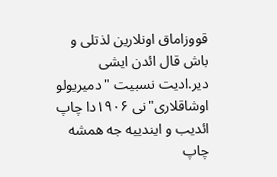قووزاماق اونلارین لذتلی و باش قال ائدن ایشی دیر.ادیت نسبیت "دمیریولو اوشاقلاری"نی ۱۹۰۶دا چاپ ائدیب و ایندییه جه همشه چاپ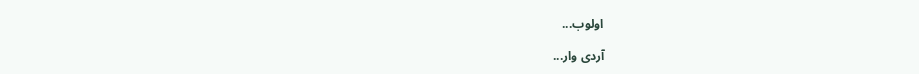اولوب...

آردی وار...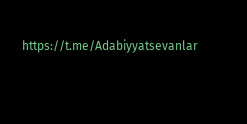https://t.me/Adabiyyatsevanlar